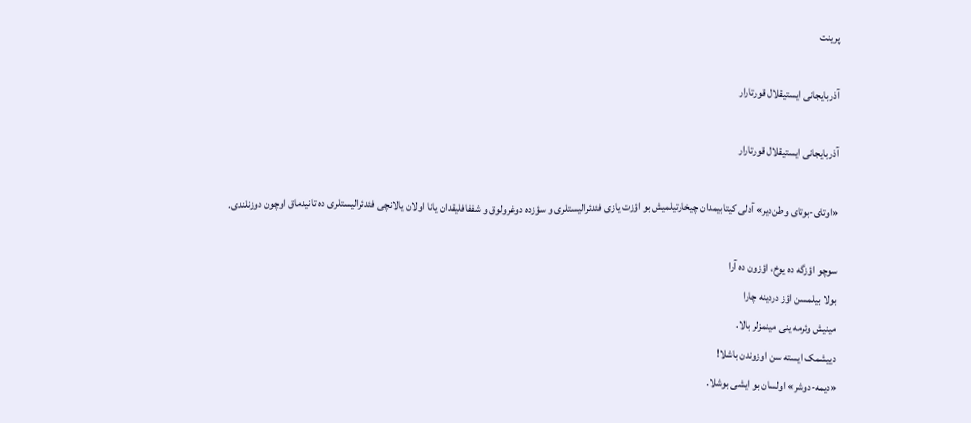پرینت

آذربايجانی ايستيقلال قورتارار

آذربايجانی ايستيقلال قورتارار

«اوتای-بوتای وطن‌دیر» آدلی کیتابیمدان چیخارتیلمیش بو اؤزت یازی فئدئرالیستلری و سؤزده دوغرولوق و شففافلیقدان یانا اولان یالانچی فئدئرالیستلری ده تانیدماق اوچون دوزنلندی.

سوچو اؤزگه ‌ده یوخ، اؤزون ‌ده آرا
بولا بیلمسن اؤز دردینه چارا
مینیش وئرمه ‌ینی مینمزلر بالا.
دييشمک ايسته سن اوزوندن باشلا!
«دیمه-دوشر» اولسان بو ایشی بوشلا.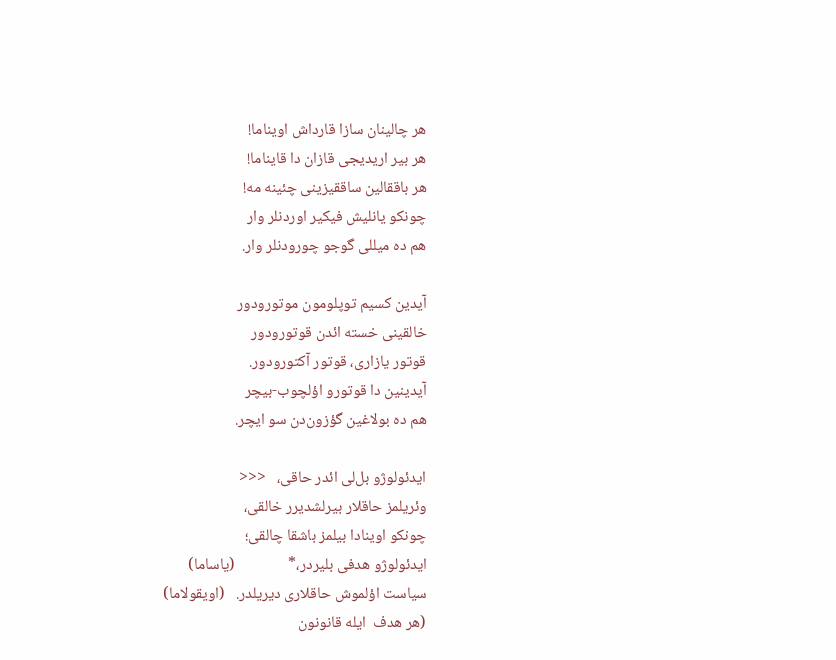هر چالینان سازا قارداش اویناما!
هر بیر اریدیجی قازان ‌دا قایناما!
هر باققالین ساققیزینی چئینه ‌مه!
چونکو یانلیش فیکیر اور‌دنلر وار
هم ده میللی گوجو چورودنلر وار.

آیدین کسیم توپلومون موتورودور
خالقینی خسته ائد‌ن قوتورودور
قوتور یازاری، قوتور آکتورودور.
آیدینین دا قوتورو اؤلچوب-بیچر
هم ده بولاغین گؤزون‌دن سو ایچر.

ایدئولوژو بل‌لی ائدر حاقی،   <<<
وئریلمز حاقلار بیرلشدیرر خالقی،
چونکو اوینادا بیلمز باشقا چالقی؛
ایدئولوژو هدفی بلیردر،*               (یاساما)
سیاست اؤلموش حاقلاری دیریلدر.   (اویقولاما)
(هر هدف  ایله قانونون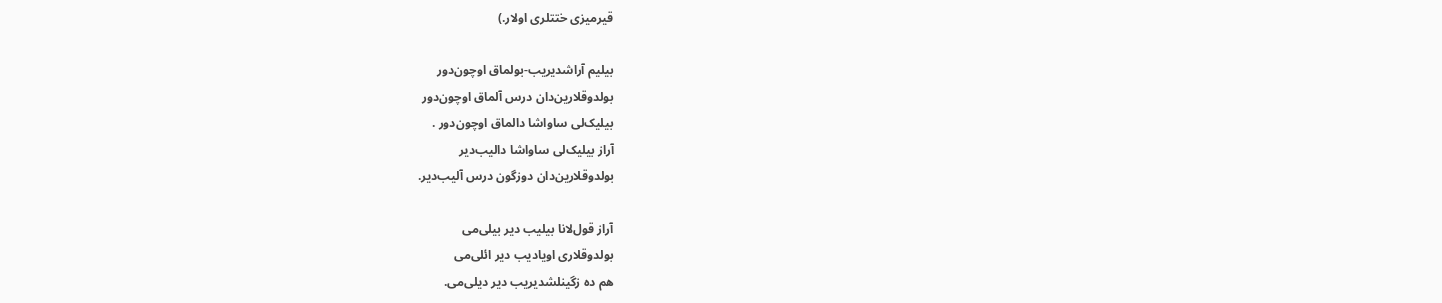قیرمیزی ختتلری اولار.)

بیلیم آراشدیریب-بولماق اوچون‌دور
بولدوقلارین‌دان درس آلماق اوچون‌دور
بیلیک‌لی ساواشا دالماق اوچون‌دور .
آراز بیلیک‌لی ساواشا دالیب‌دیر
بولدوقلارین‌دان دوزگون درس آلیب‌دیر.

آراز قول‌لانا بیلیب ‌دیر بیلی‌می
بولدوقلاری اویادیب ‌دیر ائلی‌می
هم ده زگینلشدیریب ‌دیر دیلی‌می.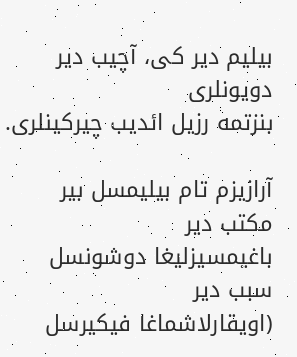بیلیم ‌دیر کی، آچیب ‌دیر دویونلری
بنزتمه رزیل ائدیب چیرکینلری.

آرازیزم تام بیلیمسل بیر مکتب ‌دیر
باغیمسیزلیغا دوشونسل سبب ‌دیر
(اویقارلاشماغا فیکیرسل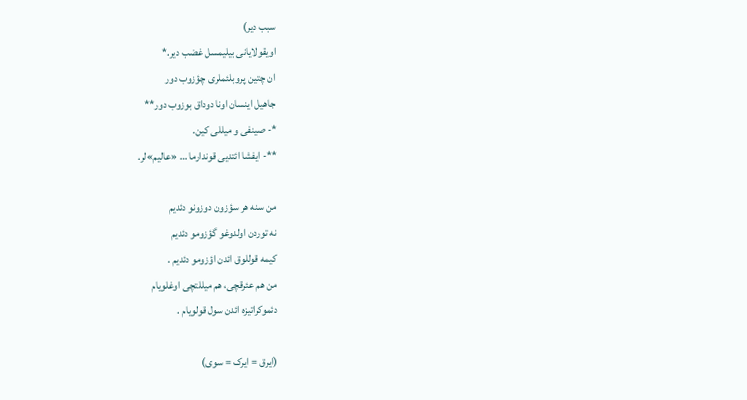سبب ‌دیر)
اویقولایانی بیلیمسل غضب ‌دیر.*
ان چتین پروبلئملری چؤزوب‌ دور
جاهیل اینسان اونا دوداق بوزوب ‌دور**
*- صینفی و میللی کین.
**- ایفشا ائتدیی قوندارما … «عالیم»لر.

من سنه هر سؤزون دوزونو دئدیم
نه توردن اولدوغو گؤزومو دئدیم
کیمه قوللوق ائد‌ن اؤزومو دئدیم .
من هم عئرقچی، هم میللتچی اوغلویام
دئموکراتیزه ائد‌ن سول قولویام .

(ایرق = ایرک = سوی)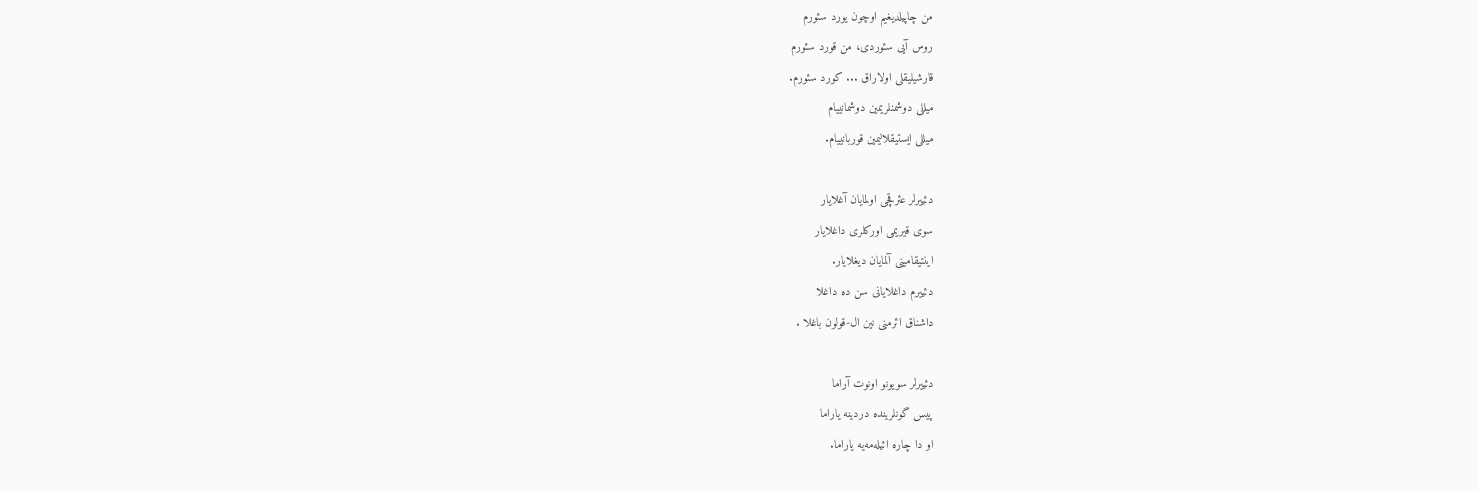من چاپیلدیغیم اوچون یورد سئورم
روس آیی سئوردی، من قورد سئور‌م
قارشیلیقلی اولاراق ... کورد سئورم.
میللی دوشمنلریمین دوشمانییام
میللی ایستیقلالیمین قوربانییام.

دئییرلر عئرقچی اولمایان آغلایار
سوی قیریمی اورکلری داغلایار
اینتیقامینی آلمایان دیغلایار.
دئییرم داغلایانی سن ده داغلا
داشناق ائرمنی نین ال-قولون باغلا .

دئییرلر سویونو اونوت آراما
پیس گونلرینده دردینه یاراما
او دا چاره ائیله‌مه‌یه یاراما.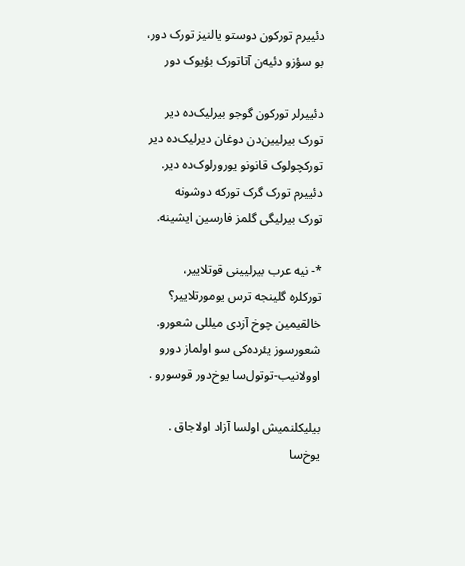دئییرم تورکون دوستو یالنیز تورک ‌دور،
بو سؤزو دئیه‌ن آتاتورک بؤیوک ‌دور

دئییرلر تورکون گوجو بیرلیک‌ده‌ دیر
تورک بیرلیین‌دن دوغان دیرلیک‌ده ‌دیر
تورکچولوک قانونو یورورلوک‌ده ‌دیر.
دئییرم تورک گرک تورکه دوشونه
تورک بیرلیگی گلمز فارسین ایشینه.

*- نیه عرب بیرلیینی قوتلاییر،
تورکلره گلینجه ترس یومورتلاییر؟
خالقیمین چوخ آزدی میللی شعورو.
شعورسوز یئرده‌کی سو اولماز دورو
اوولانیب-توتول‌سا یوخ‌دور قوسورو .

بیلیکلنمیش اولسا آزاد اولاجاق .
یوخ‌سا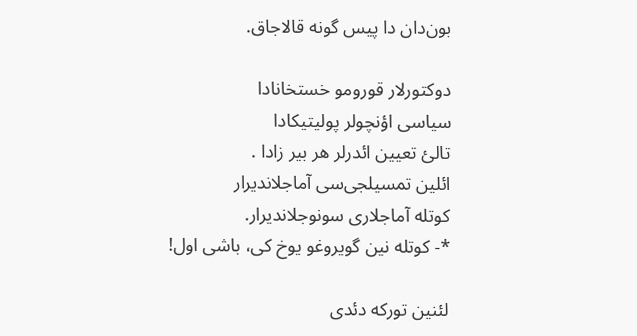بون‌دان دا پیس گونه قالاجاق.

دوکتورلار قورومو خستخانادا
سیاسی اؤنچولر پولیتیکادا
تالئ تعیین ائدرلر هر بیر زادا .
ائلین تمسیلجی‌سی آماجلاندیرار
کوتله آماجلاری سونوجلاندیرار.
*- کوتله‌ نین گویروغو یوخ کی، باشی اول!

لئنین تورکه دئدی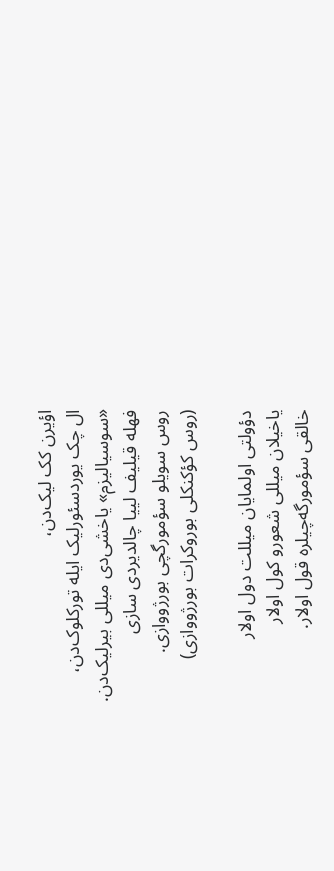اؤیر‌ن کک ‌لیک‌دن،
ال چک یوردسئورلیک ایله تورکلوک‌دن،
«سوسیالیزم» یاخشی‌دی میللی بیرلیک‌دن.
فهله قیلیف ‌لییا چالدیردی سازی
روس سویلو سؤمورگچی بورژووازی.
(روس کؤکنکلی بوروکرات بورژووازی)

دؤولتی اولمایان میللت دول اولار
یاخیلان میللی شعورو کول اولار
خالقی سؤمورگه‌چیلره قول اولار.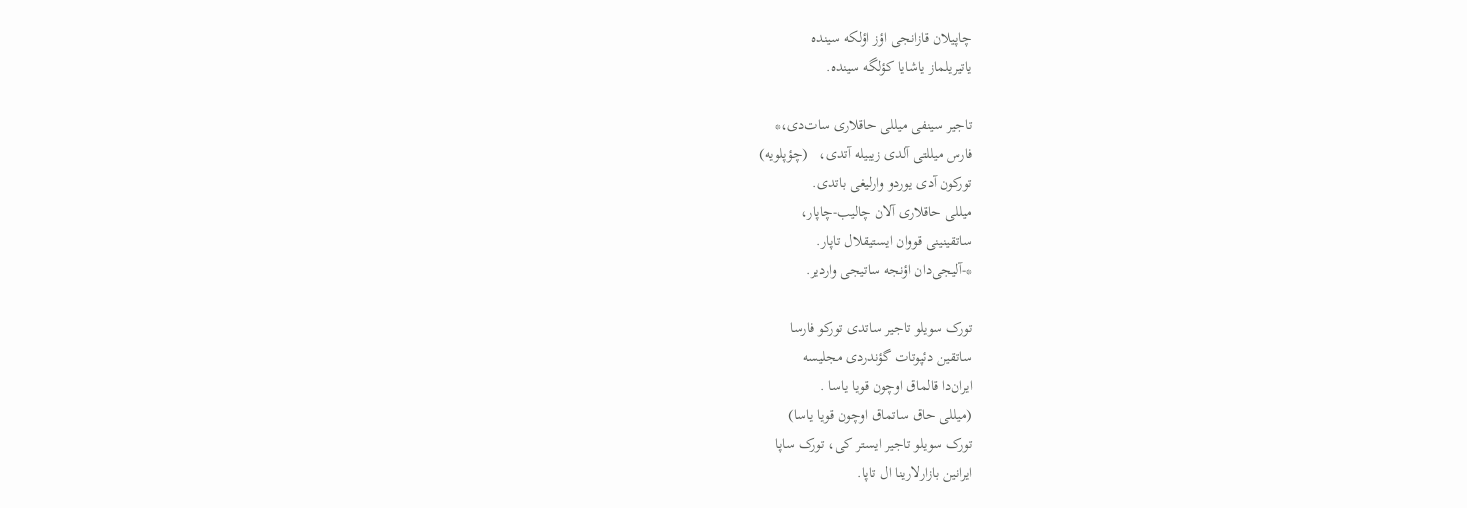چاپیلان قازانجی اؤز اؤلکه ‌سینده
یاتیریلماز یاشایا کؤلگه‌ سینده.

تاجیر سینفی میللی حاقلاری سات‌دی،*
فارس میللتی آلدی زیبیله آتدی،   (چؤپلویه)
تورکون آدی یوردو وارلیغی باتدی.
میللی حاقلاری آلان چالیب-چاپار،
ساتقینینی قووان ایستیقلال تاپار.
*-آلیجی‌دان اؤنجه ساتیجی واردیر.

تورک سویلو تاجیر ساتدی تورکو فارسا
ساتقین دئپوتات گؤندردی مجلیسه
ایران‌دا قالماق اوچون قویا یاسا .
(میللی حاق ساتماق اوچون قویا یاسا)
تورک سویلو تاجیر ایستر کی، تورک ساپا
ایرانین بازارلارینا ال تاپا.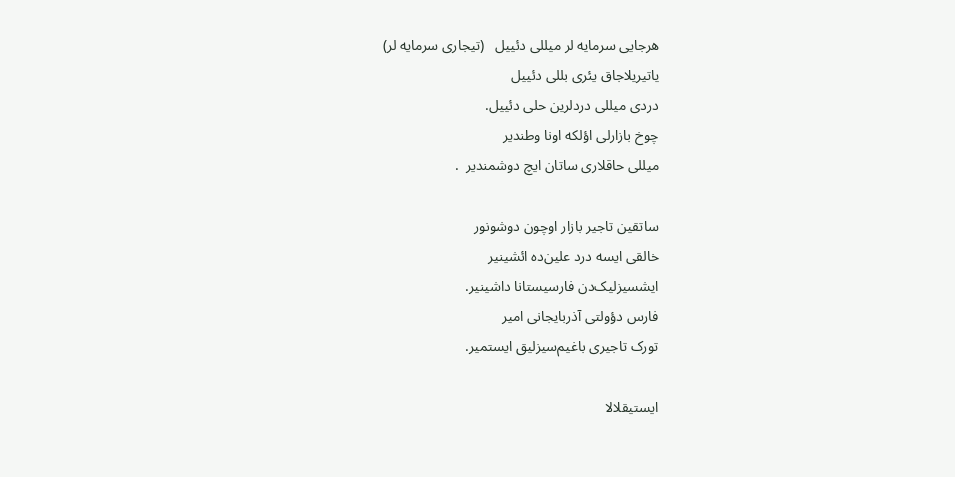هرجایی سرمایه ‌لر میللی دئییل   (تیجاری سرمایه لر)
یاتیریلاجاق یئری بللی دئییل
دردی میللی دردلرین حلی دئییل.
چوخ بازارلی اؤلکه اونا وطندیر
میللی حاقلاری ساتان ایچ دوشمندیر  .

ساتقین تاجیر بازار اوچون دوشونور
خالقی ایسه درد علین‌ده ائشینیر
ایشسیزلیک‌دن فارسیستانا داشینیر.
فارس دؤولتی آذربایجانی امیر
تورک تاجیری باغیم‌سیزلیق ایستمیر.

ایستیقلالا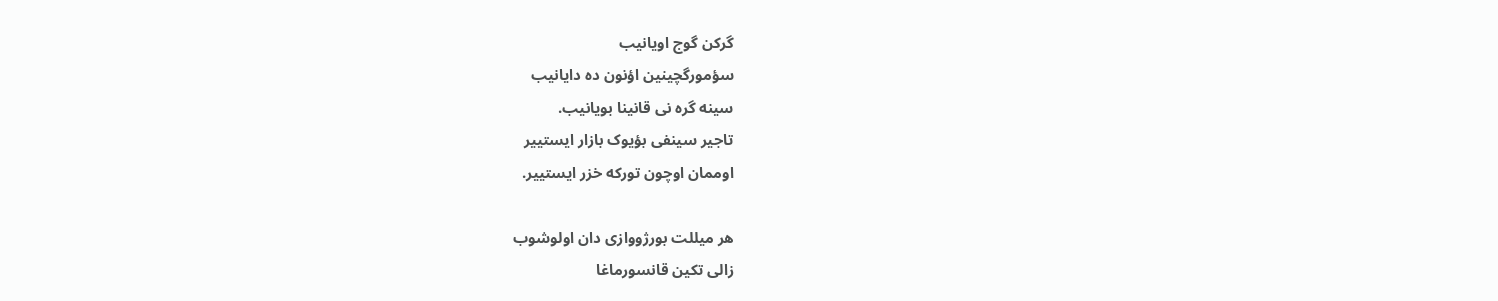گرکن گوج اویانیب
سؤمورگچینین اؤنون ‌ده دایانیب
سینه گره ‌نی قانینا بویانیب.
تاجیر سینفی بؤیوک بازار ایستییر
اوممان اوچون تورکه خزر ایستییر.

هر میللت بورژووازی ‌دان اولوشوب
زالی تکین قانسورماغا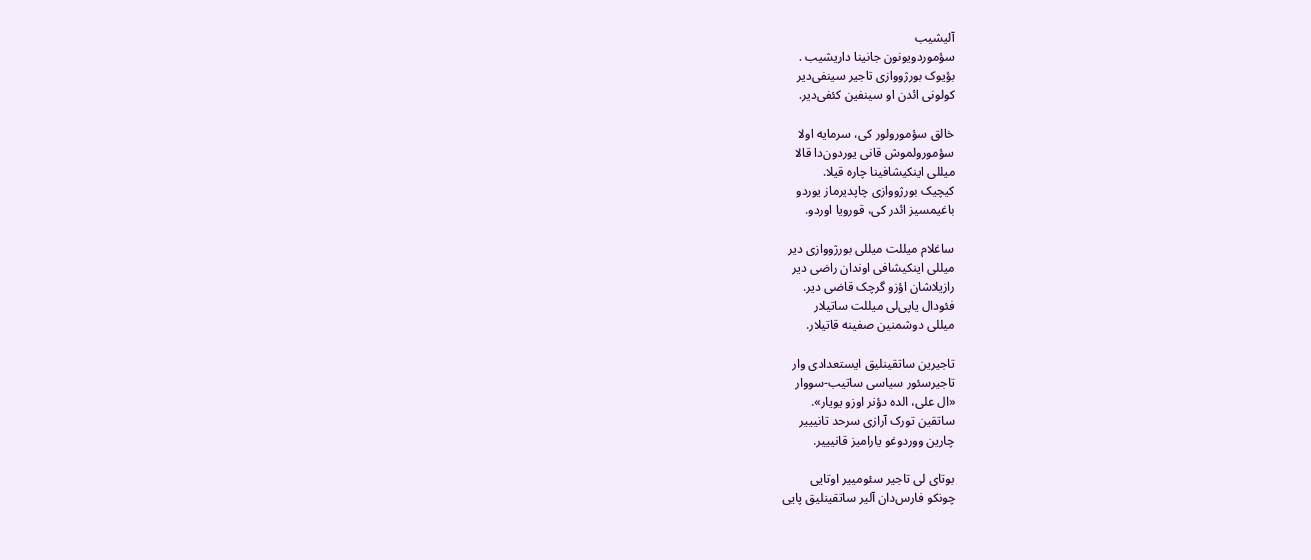آلیشیب
سؤموردویونون جانینا داریشیب .
بؤیوک بورژووازی تاجیر سینفی‌دیر
کولونی ائد‌ن او سینفین کئفی‌دیر.

خالق سؤمورولور کی، سرمایه اولا
سؤمورولموش قانی یوردون‌دا قالا
میللی اینکیشافینا چاره قیلا.
کیچیک بورژووازی چاپدیرماز یوردو
باغیمسیز ائدر کی، قورویا اوردو.

ساغلام میللت میللی بورژووازی‌ دیر
میللی اینکیشافی اوندان راضی ‌دیر
رازیلاشان اؤزو گرچک قاضی ‌دیر.
فئودال یاپی‌لی میللت ساتیلار
میللی دوشمنین صفینه قاتیلار.

تاجیرین ساتقینلیق ایستعدادی وار
تاجیرسئور سیاسی ساتیب-سووار
«ال علی، الده دؤنر اوزو یویار».
ساتقین تورک آرازی سرحد تانیییر
چارین ووردوغو یارامیز قانیییر.

بوتای‌ لی تاجیر سئومییر اوتایی
چونکو فارس‌دان آلیر ساتقینلیق پایی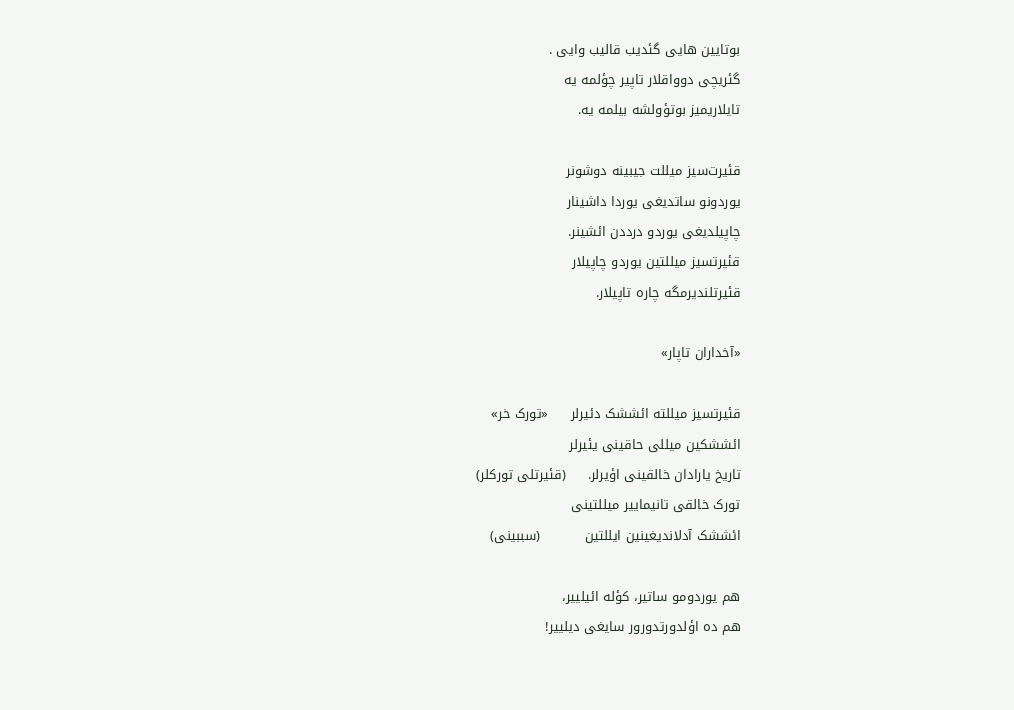بوتایین هایی گئدیب قالیب وایی .
گئریچی دوواقلار تاپیر چؤلمه ‌یه
تایلاریمیز بوتؤولشه بیلمه ‌یه.

قئیرت‌سیز میللت جیبینه دوشونر
یوردونو ساتدیغی یوردا داشینار
چاپیلدیغی یوردو درددن ائشینر.
قئیرتسیز میللتین یوردو چاپیلار
قئیرتلندیرمگه چاره تاپیلار.

«آخداران تاپار»

قئیرتسیز میللته ائششک دئیرلر     «تورک خر»
ائششکین میللی حاقینی یئیرلر
تاریخ یارادان خالقینی اؤیرلر.     (قئیرتلی تورکلر)
تورک خالقی تانیماییر میللتینی
ائششک آدلاندیغینین ایللتین          (سببینی)

هم یوردومو ساتیر، کؤله ائیلییر،
هم ده اؤلدورتدورور سایغی دیلییر!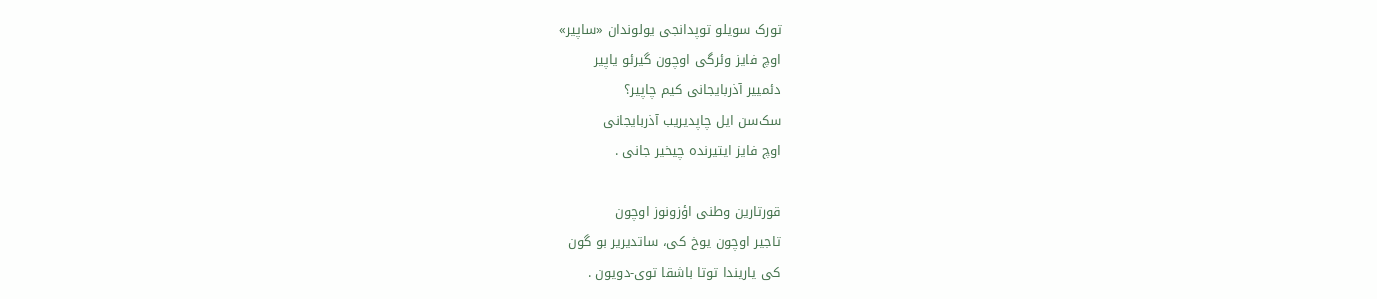تورک سویلو توپدانجی یولوندان «ساپیر»
اوچ فایز وئرگی اوچون گیرئو یاپیر
دئمییر آذربایجانی کیم چاپیر؟
سک‌سن ایل چاپدیریب آذربایجانی
اوچ فایز ایتیرنده چیخیر جانی .

قورتارین وطنی اؤزونوز اوچون
تاجیر اوچون یوخ کی، ساتدیریر بو گون
کی یاریندا توتا باشقا توی-دویون .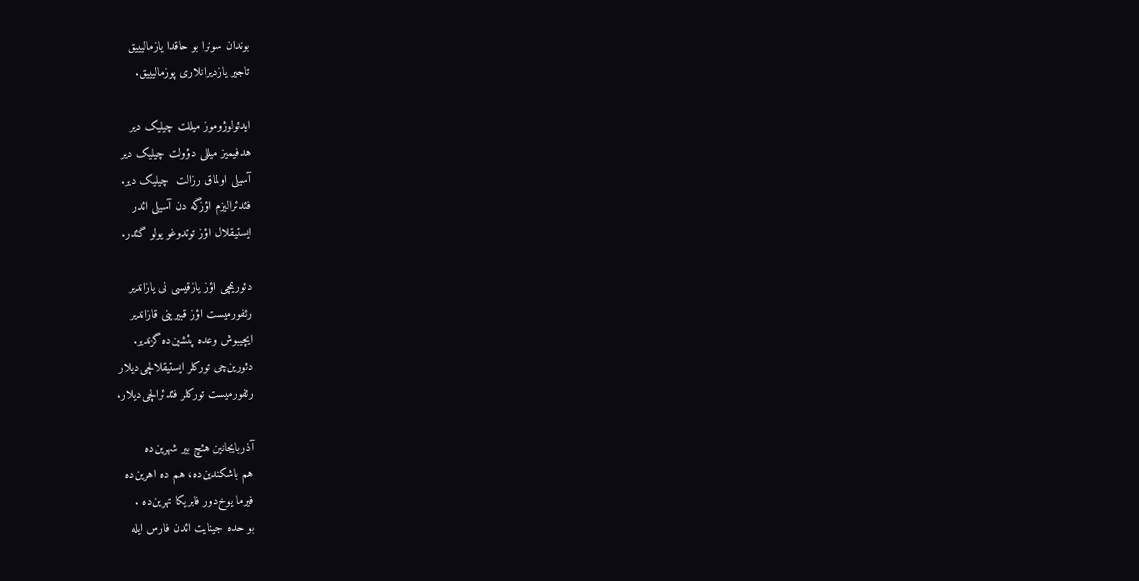بوندان سونرا بو حاقدا یازمالیییق
تاجیر یازدیرانلاری پوزمالیییق.

ایدئولوژوموز میللت‌ چیلیک ‌دیر
هدفیمیز میللی دؤولت‌ چیلیک ‌دیر
آسیلی اولماق رزالت ‌ چیلیک ‌دیر.
فئدئرالیزم اؤزگه ‌دن آسیلی ائدر
ایستیقلال اؤز توتدوغو یولو گئدر.

دئوریمچی اؤز یازقیسی نی یازاندیر
رئفورمیست اؤز قبیرینی قازاندیر
ایچیبوش وعده پئشین‌ده گزندیر.
دئورین‌چی تورکلر ایستیقلالچی‌دیلار
رئفورمیست تورکلر فئدئرالچی‌دیلار.

آذربایجانین هئچ بیر شهرین‌ده
هم باشکندین‌ده، هم ده اهرین‌ده
فیرما یوخ‌دور فابریکا تهرین‌ده .
بو حده جینایت ائد‌ن فارس ایله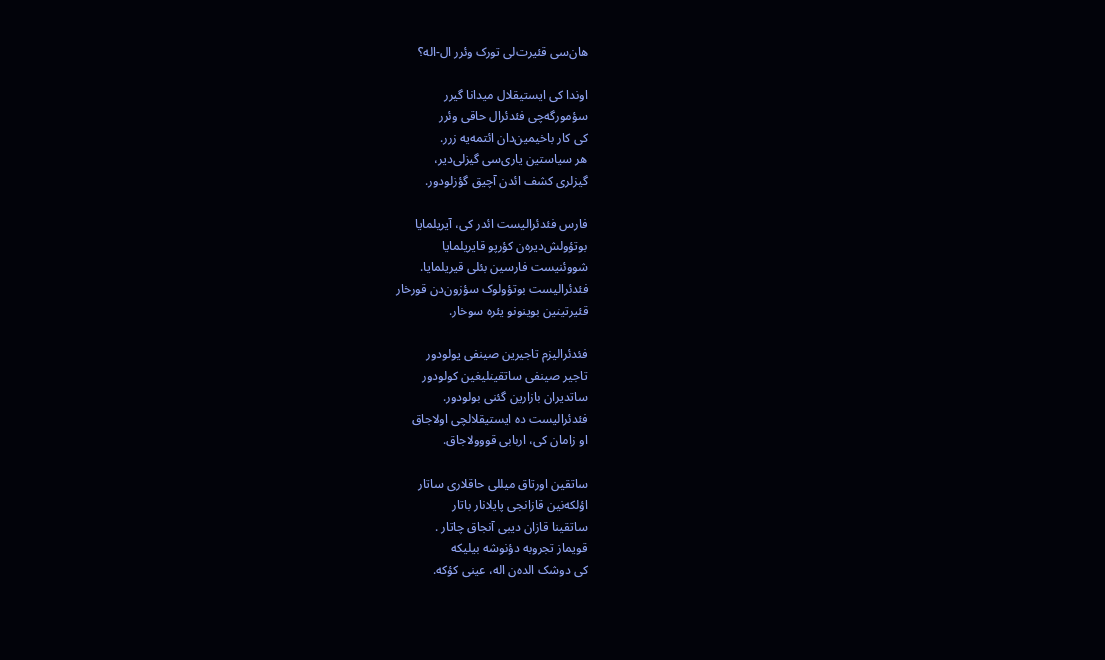هان‌سی قئیرت‌لی تورک وئرر ال-اله؟

اوندا کی ایستیقلال میدانا گیرر
سؤمورگه‌چی فئدئرال حاقی وئرر
کی کار باخیمین‌دان ائتمه‌یه زرر.
هر سیاستین یاری‌سی گیزلی‌دیر،
گیزلری کشف ائد‌ن آچیق گؤزلودور.

فارس فئدئرالیست ائدر کی، آیریلمایا
بوتؤولش‌دیره‌ن کؤرپو قایریلمایا
شووئنیست فارسین بئلی قیریلمایا.
فئدئرالیست بوتؤولوک سؤزون‌دن قورخار
قئیرتینین بوینونو یئره سوخار.

فئدئرالیزم تاجیرین صینفی یولودور
تاجیر صینفی ساتقینلیغین کولودور
ساتدیران بازارین گئنی بولودور.
فئدئرالیست ده ایستیقلالچی اولاجاق
او زامان کی، اربابی قووولاجاق.

ساتقین اورتاق میللی حاقلاری ساتار
اؤلکه‌نین قازانجی پایلانار باتار
ساتقینا قازان دیبی آنجاق چاتار .
قویماز تجروبه دؤنوشه بیلیکه
کی دوشک الده‌ن اله، عینی کؤکه.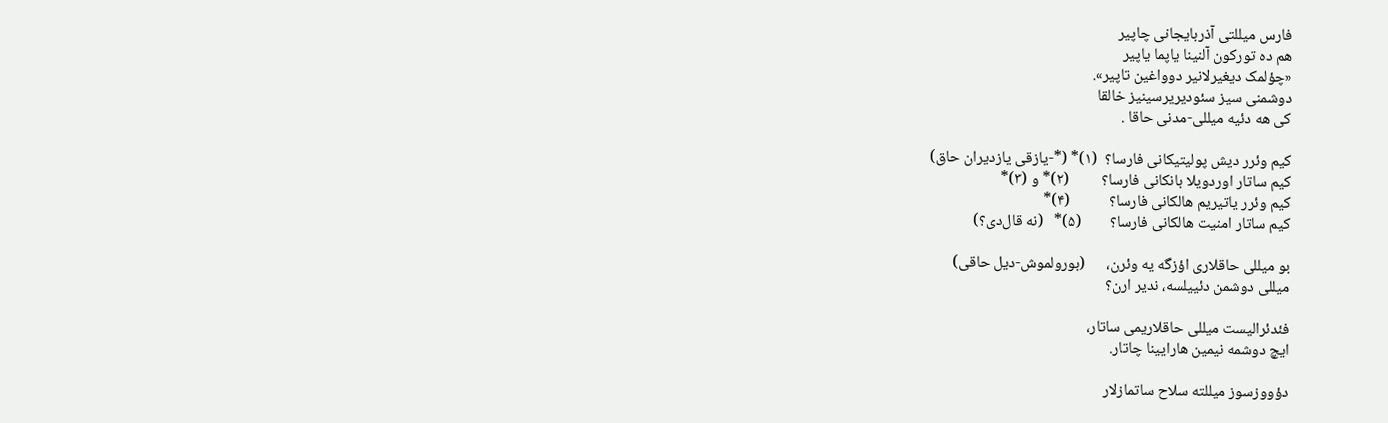فارس میللتی آذربایجانی چاپیر
هم ده تورکون آلنینا یاپما یاپیر
«چؤلمک دیغیرلانیر دوواغین تاپیر».
دوشمنی سیز سئودیریرسینیز خالقا
کی هه دئیه میللی-مد‌نی حاقا .

کیم وئرر دیش پولیتیکانی فارسا؟  (۱)* (*-یازقی یازدیران حاق)
کیم ساتار اوردویلا بانکانی فارسا؟         (۲)* و (۳)*
کیم وئرر یاتیریم هالکانی فارسا؟           (۴)*
کیم ساتار امنیت هالکانی فارسا؟        (۵)*   (نه قال‌دی؟)

بو میللی حاقلاری اؤزگه‌ یه وئرن،      (بورولموش-دیل حاقی)
میللی دوشمن دئییلسه، ندیر ار‌ن؟

فئدئرالیست میللی حاقلاریمی ساتار،
ایچ دوشمه‌ نیمین هارایینا چاتار.

دؤووزسوز میللته سلاح ساتمازلار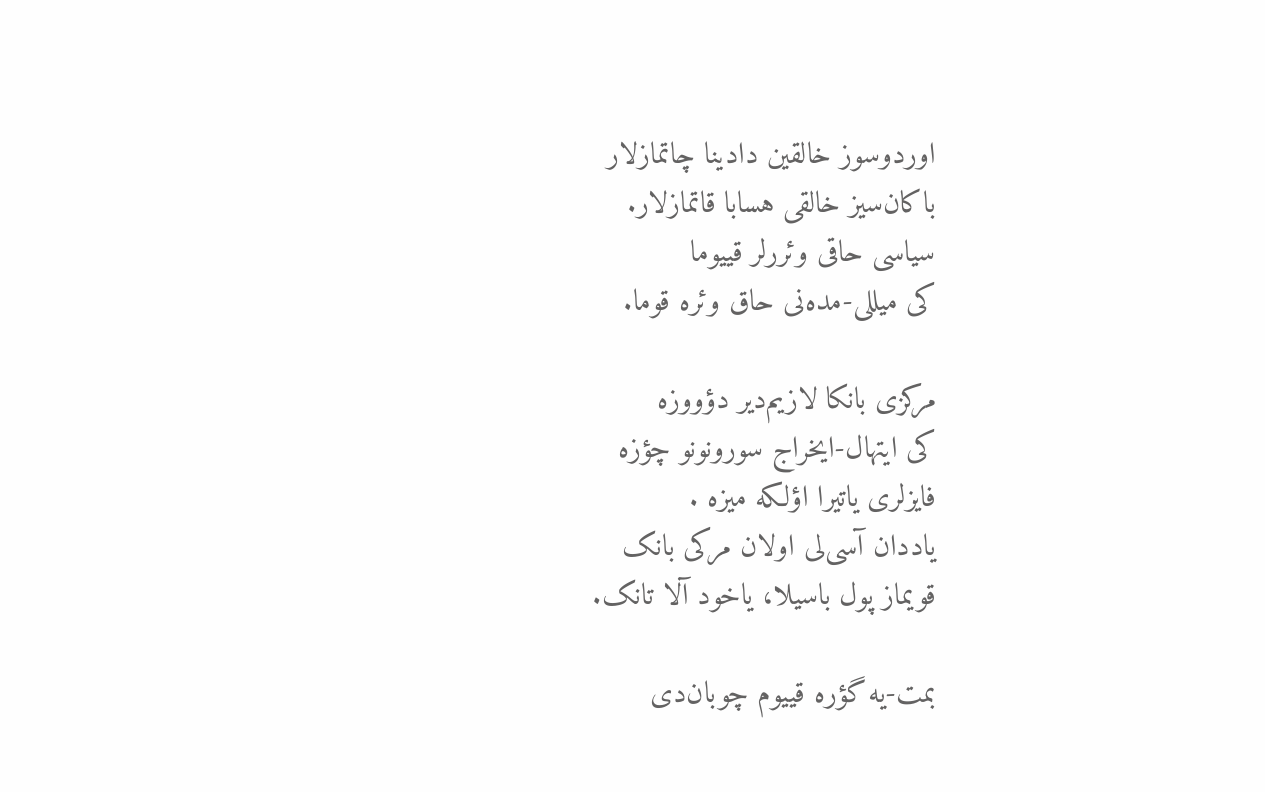اوردوسوز خالقین دادینا چاتمازلار
باکان‌سیز خالقی هسابا قاتمازلار.
سیاسی حاقی وئررلر قییوما
کی میللی-مده‌نی حاق وئره قوما.

مرکزی بانکا لازیم‌دیر دؤووزه
کی ایتهال-ایخراج سورونونو چؤزه
فایزلری یاتیرا اؤلکه ‌میزه .
یاددان آسی‌لی اولان مرکی بانک
قویماز پول باسیلا، یاخود آلا تانک.

بمت-یه گؤره قییوم چوبان‌دی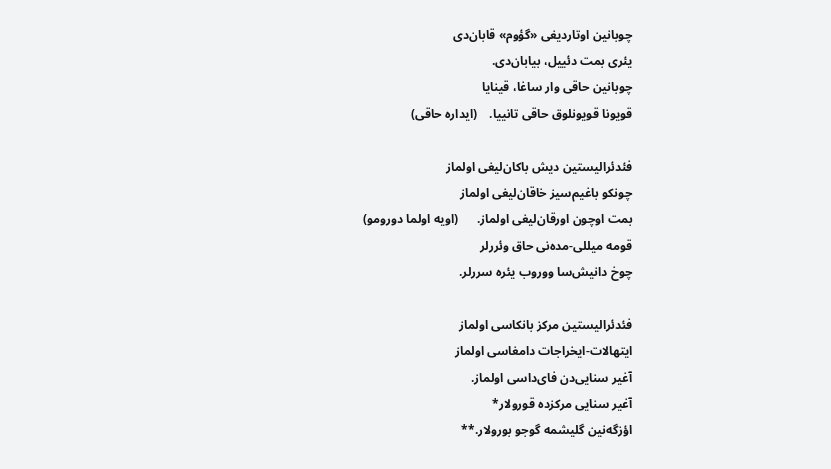چوبانین اوتاردیغی «گؤوم» قابان‌دی
یئری بمت دئییل، بیابان‌دی.
چوبانین حاقی وار ساغا، قینایا
قویونا قویونلوق حاقی تانییا.    (ایداره حاقی)

فئدئرالیستین دیش باکان‌لیغی اولماز
چونکو باغیم‌سیز خاقان‌لیغی اولماز
بمت اوچون اورقان‌لیغی اولماز.      (اویه اولما دورومو)
قومه میللی-مده‌نی حاق وئررلر
چوخ دانیش‌سا ووروب یئره سررلر.

فئدئرالیستین مرکز بانکاسی اولماز
ایتهالات-ایخراجات دامغاسی اولماز
آغیر سنایی‌دن فای‌داسی اولماز.
آغیر سنایی مرکزده قورولار*
اؤزگه‌نین گلیشمه گوجو بورولار.**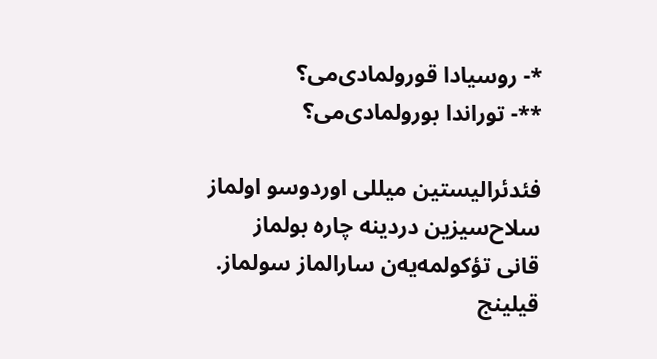*- روسیادا قورولمادی‌می؟
**- توراندا بورولمادی‌می؟

فئدئرالیستین میللی اوردوسو اولماز
سلاح‌سیزین دردینه چاره بولماز
قانی تؤکولمه‌یه‌ن سارالماز سولماز.
قیلینج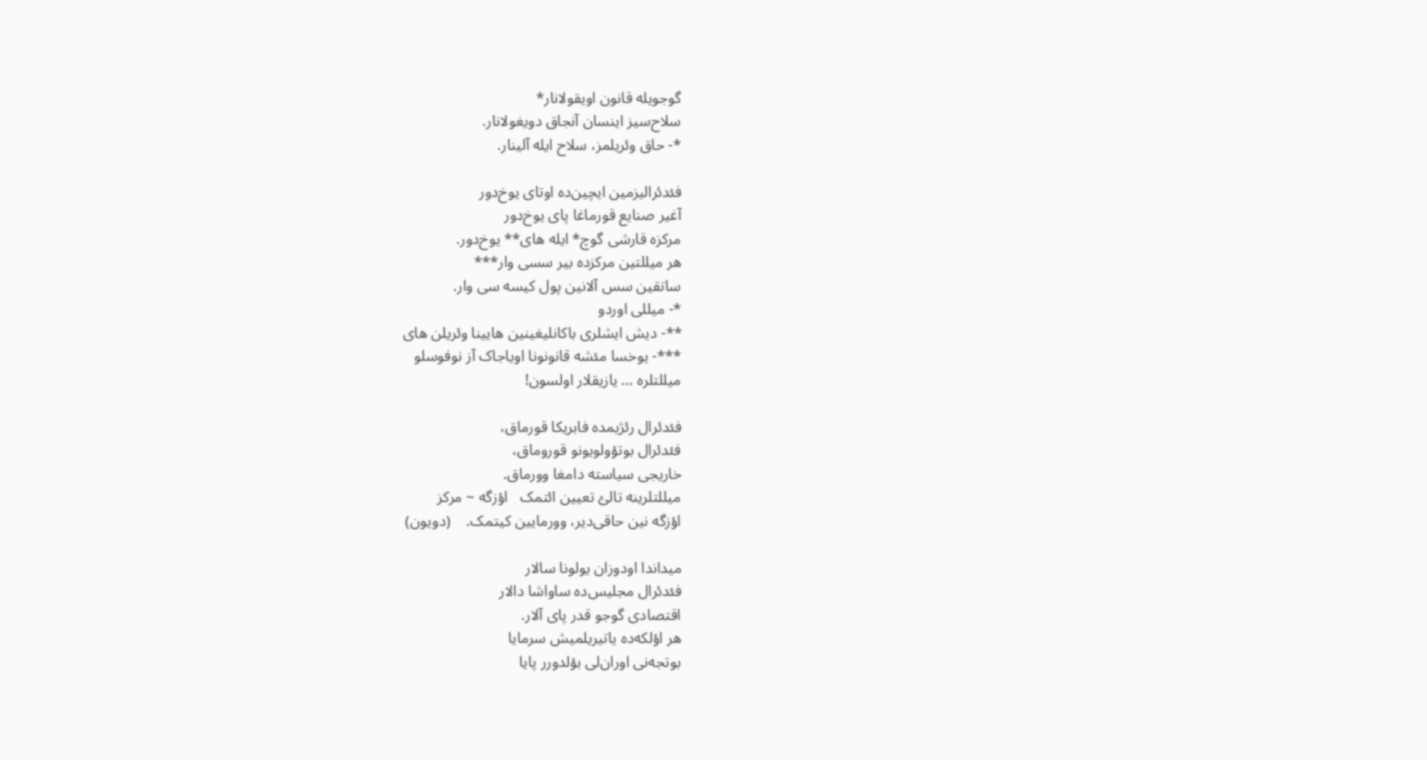گوجویله قانون اویقولانار*
سلاح‌سیز اینسان آنجاق دویغولانار.
*- حاق وئریلمز، سلاح ایله آلینار.

فئدئرالیزمین ایچین‌ده اوتای یوخ‌دور
آغیر صنایع قورماغا پای یوخ‌دور
مرکزه قارشی گوچ* ایله های** یوخ‌دور.
هر میللتین مرکزده بیر سسی وار***
ساتقین سس آلانین پول کیسه‌ سی وار.
*- میللی اوردو
**- دیش ایشلری باکانلیغینین هایینا وئریلن های
***- یوخسا مئشه قانونونا اویاجاک آز نوفوسلو
میللتلره … یازیقلار اولسون!

فئدئرال رئژیمده فابریکا قورماق،
فئدئرال بوتؤولویونو قوروماق،
خاریجی سیاسته دامغا وورماق.
میللتلرینه تالئ تعیین ائتمک   اؤزگه ~ مرکز
اؤزگه‌ نین حاقی‌دیر، وورمایین کیتمک.    (دویون)

میداندا اودوزان یولونا سالار
فئدئرال مجلیس‌ده ساواشا دالار
اقتصادی گوجو قدر پای آلار.
هر اؤلکه‌ده یاتیریلمیش سرمایا
بوتجه‌نی اوران‌لی بؤلدورر پایا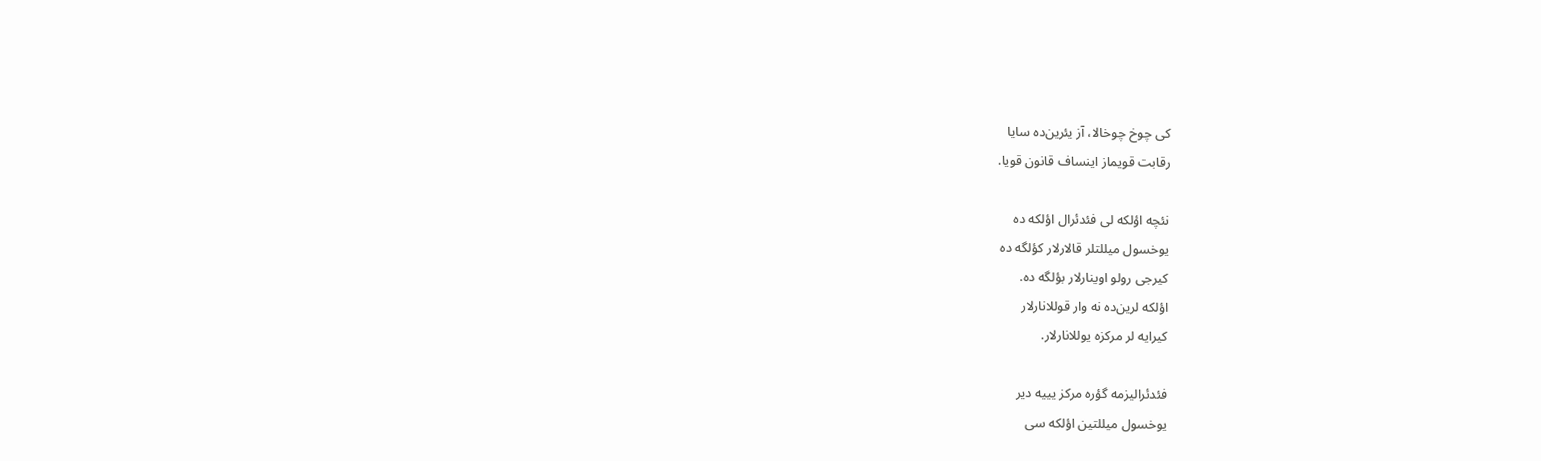کی چوخ چوخالا، آز یئرین‌ده سایا
رقابت قویماز اینساف قانون قویا.

نئچه اؤلکه‌ لی فئدئرال اؤلکه‌ ده
یوخسول میللتلر قالارلار کؤلگه ‌ده
کیرجی رولو اوینارلار بؤلگه‌ ده.
اؤلکه ‌لرین‌ده نه وار قوللانارلار
کیرایه‌ لر مرکزه یوللانارلار.

فئدئرالیزمه گؤره مرکز یییه‌ دیر
یوخسول میللتین اؤلکه‌ سی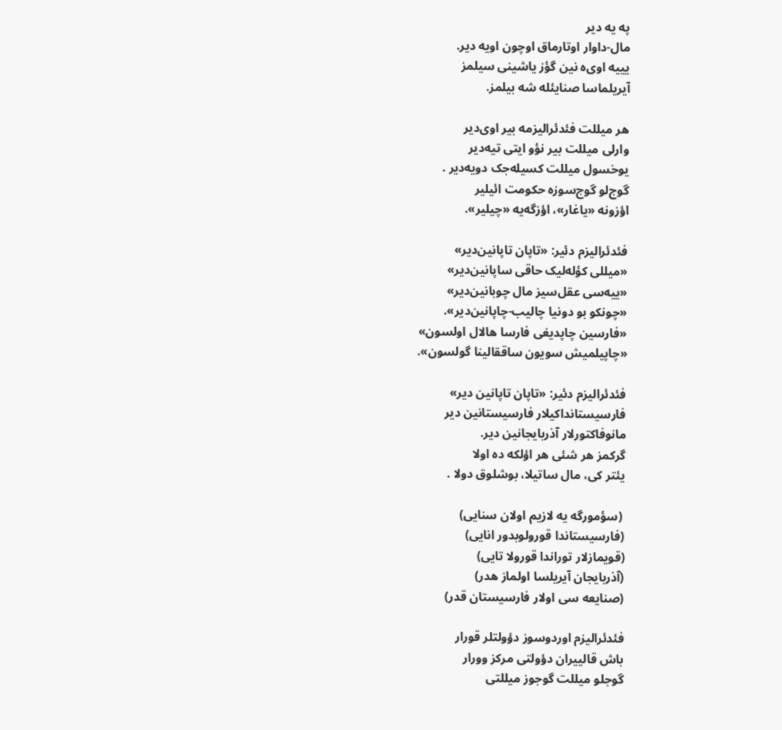په یه ‌دیر
مال-داوار اوتارماق اوچون اویه ‌دیر.
یییه اوی‌ه نین گؤز یاشینی سیلمز
آیریلماسا صنایئله شه بیلمز.

هر میللت فئدئرالیزمه بیر اوی‌دیر
وارلی میللت بیر نؤو ایتی تیه‌دیر
یوخسول میللت کسیله‌جک دویه‌دیر .
گوج‌لو گوج‌سوزه حکومت ائیلیر
اؤزونه «یاغار»، اؤزگه‌یه «چیلیر».

فئدئرالیزم دئیر: «تاپان تاپانین‌دیر»
«میللی کؤله‌لیک حاقی ساپانین‌دیر»
«ییه‌سی عقل‌سیز مال چوبانین‌دیر»
«چونکو بو دونیا چالیب-چاپانین‌دیر».
«فارسین چاپدیغی فارسا هالال اولسون»
«چاپیلمیش سویون ساققالینا گولسون».

فئدئرالیزم دئیر: «تاپان تاپانین ‌دیر»
فارسیستانداکیلار فارسیستانین دیر
مانوفاکتورلار آذربایجانین‌ دیر.
گرکمز هر شئی هر اؤلکه‌ ده اولا
یئتر کی، مال ساتیلا، بوشلوق دولا .

 (سؤمورگه ‌یه لازیم اولان سنایی)
(فارسیستاندا قورولوبدور انایی)
(قویمازلار توراندا قورولا تایی)
(آذربایجان آیریلسا اولماز هدر)
(صنایعه سی اولار فارسیستان قدر)

فئدئرالیزم اوردوسوز دؤولتلر قورار
باش قالییران دؤولتی مرکز وورار
گوجلو میللت گوجوز میللتی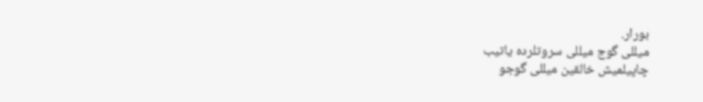بورار.
میللی گوج میللی سروتلرده یاتیب
چاپیلمیش خالقین میللی گوجو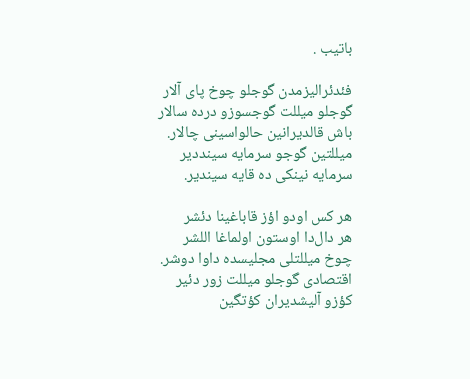باتیب .

فئدئرالیزمدن گوجلو چوخ پای آلار
گوجلو میللت گوجسوزو درده سالار
باش قالدیرانین حالواسینی چالار.
میللتین گوجو سرمایه‌ سیند‌دیر
سرمایه نینکی ده قایه‌ سیند‌یر.

هر کس اودو اؤز قاباغینا دئشر
هر دال‌دا اوستون اولماغا اللشر
چوخ میللتلی مجلیسده داوا دوشر.
اقتصادی گوجلو میللت زور دئیر
کؤزو آلیشدیران کؤتگین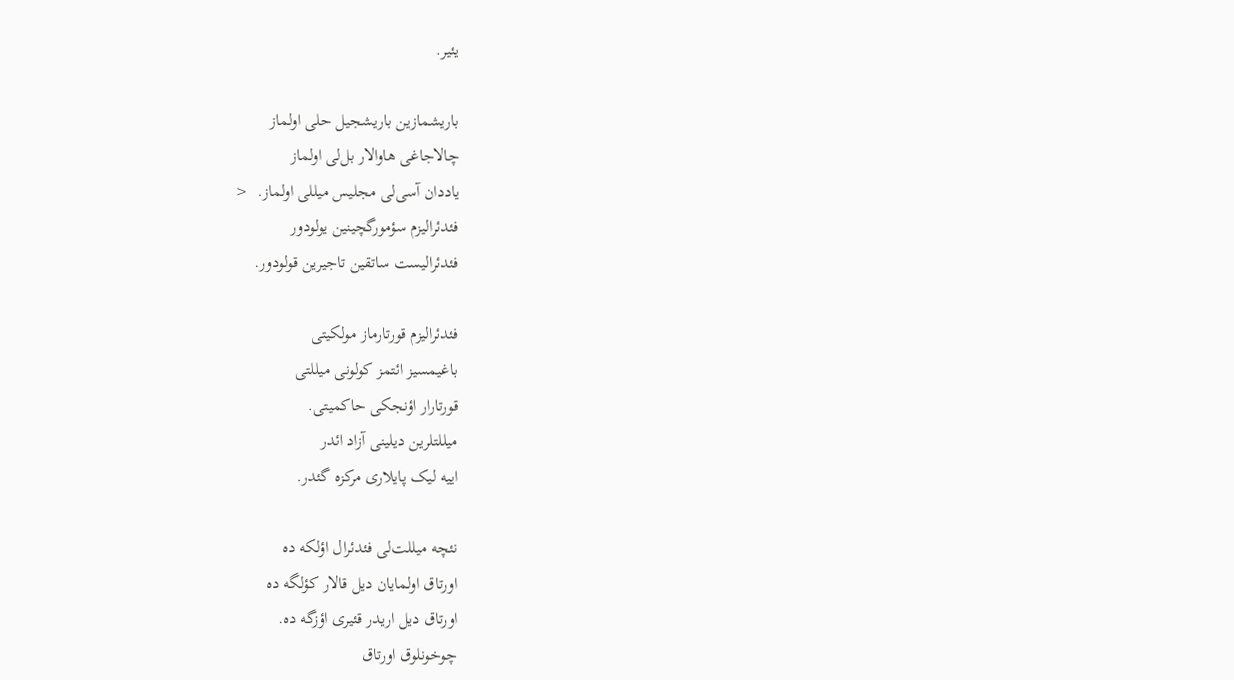یئیر.

باریشمازین باریشجیل حلی اولماز
چالاجاغی هاوالار بل‌لی اولماز
یاددان آسی‌لی مجلیس میللی اولماز.  <
فئدئرالیزم سؤمورگچینین یولودور
فئدئرالیست ساتقین تاجیرین قولودور.

فئدئرالیزم قورتارماز مولکیتی
باغیمسیز ائتمز کولونی میللتی
قورتارار اؤنجکی حاکمیتی.
میللتلرین دیلینی آزاد ائدر
اییه ‌لیک پایلاری مرکزه گئدر.

نئچه میللت‌لی فئدئرال اؤلکه ‌ده
اورتاق اولمایان دیل قالار کؤلگه ‌ده
اورتاق دیل اریدر قئیری اؤزگه‌ ده.
چوخونلوق اورتاق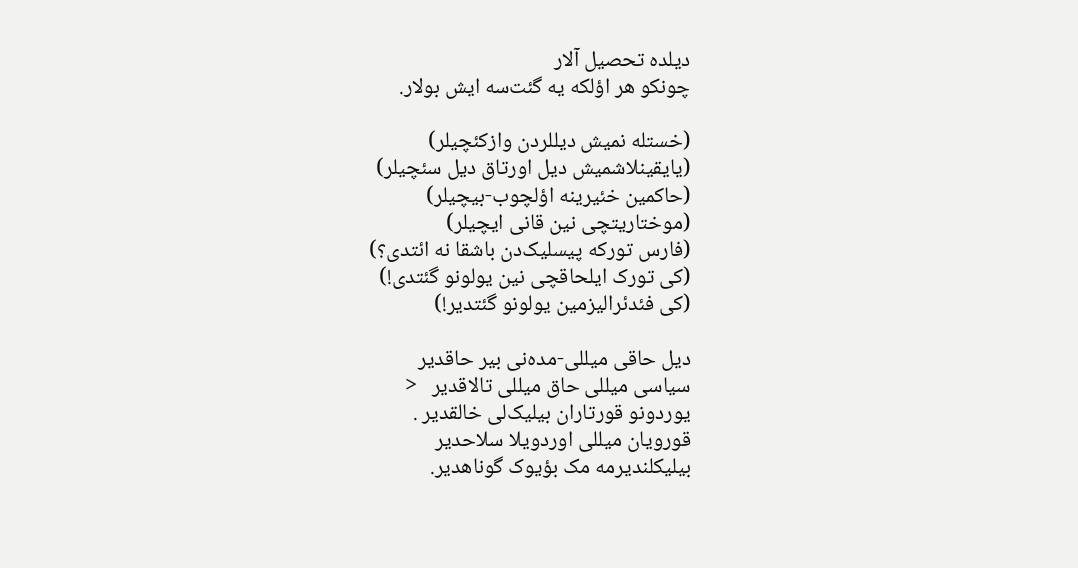دیلده تحصیل آلار
چونکو هر اؤلکه ‌یه گئت‌سه ایش بولار.

(خستله نمیش دیللردن وازکئچیلر)
(یایقینلاشمیش دیل اورتاق دیل سئچیلر)
(حاکمین خئیرینه اؤلچوب-بیچیلر)
(موختاریتچی نین قانی ایچیلر)
(فارس تورکه پیسلیک‌دن باشقا نه ائتدی؟)
(کی تورک ایلحاقچی نین یولونو گئتدی!)
(کی فئدئرالیزمین یولونو گئتدیر!)

دیل حاقی میللی-مده‌نی بیر حاقدیر
سیاسی میللی حاق میللی تالاقدیر   <
یوردونو قورتاران بیلیک‌لی خالقدیر .
قورویان میللی اوردویلا سلاحدیر
بیلیکلندیرمه‌ مک بؤیوک گوناهدیر.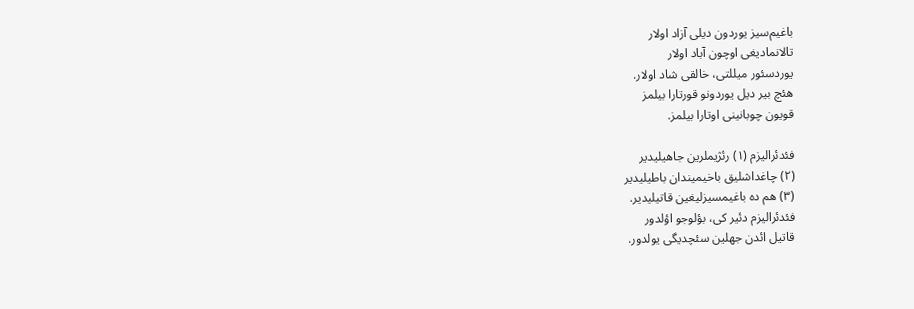باغیم‌سیز یوردون دیلی آزاد اولار
تالانمادیغی اوچون آباد اولار
یوردسئور میللتی، خالقی شاد اولار.
هئچ بیر دیل یوردونو قورتارا بیلمز
قویون چوبانینی اوتارا بیلمز.

فئدئرالیزم (۱) رئژیملرین جاهیلیدیر
(۲) چاغداشلیق باخیمیندان باطیلیدیر
(۳) هم ده باغیمسیزلیغین قاتیلیدیر.
فئدئرالیزم دئیر کی، بؤلوجو اؤلدور
قاتیل ائد‌ن جهلین سئچدیگی یولدور.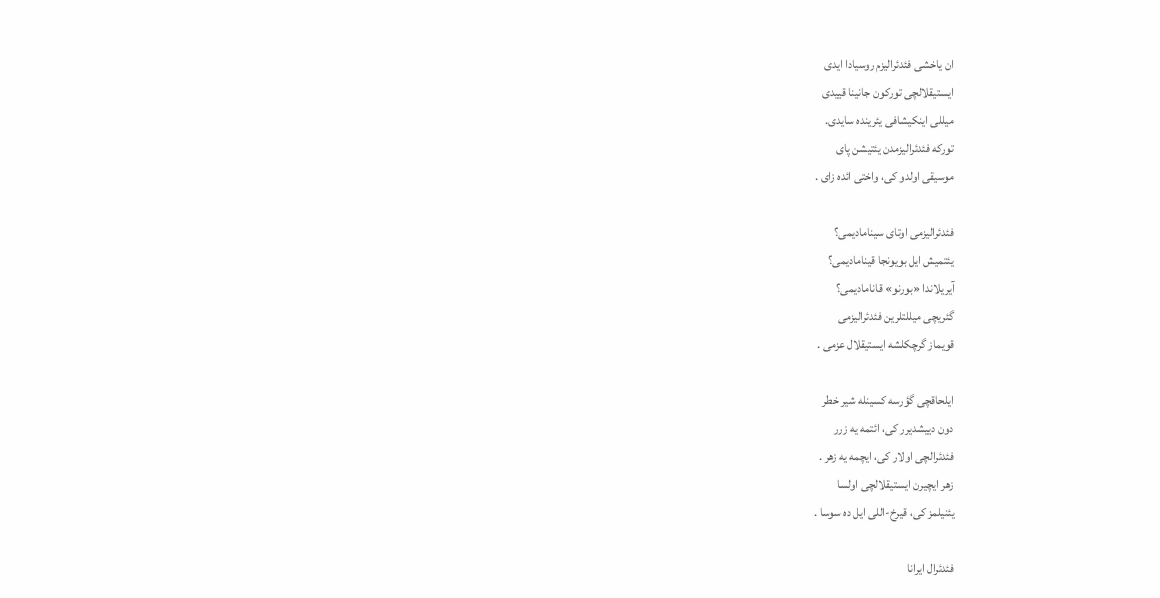ان یاخشی فئدئرالیزم روسیادا ایدی
ایستیقلالچی تورکون جانینا قییدی
میللی اینکیشافی یئرینده سایدی.
تورکه فئدئرالیزمدن یئتیشن پای
موسیقی اولدو کی، واختی ائده زای .

فئدئرالیزمی اوتای سینامادیمی؟
یئتمیش ایل بویونجا قینامادیمی؟
آیریلاندا «بورنو» قانامادیمی؟
گئریچی میللتلرین فئدئرالیزمی
قویماز گرچکلشه ایستیقلال عزمی .

ایلحاقچی گؤرسه کسینله شیر خطر
دون دییشدیرر کی، ائتمه ‌یه زرر
فئدئرالچی اولار کی، ایچمه‌ یه زهر .
زهر ایچیرن ایستیقلالچی اولسا
یئنیلمز کی، قیرخ-اللی ایل ده سوسا .

فئدئرال ایرانا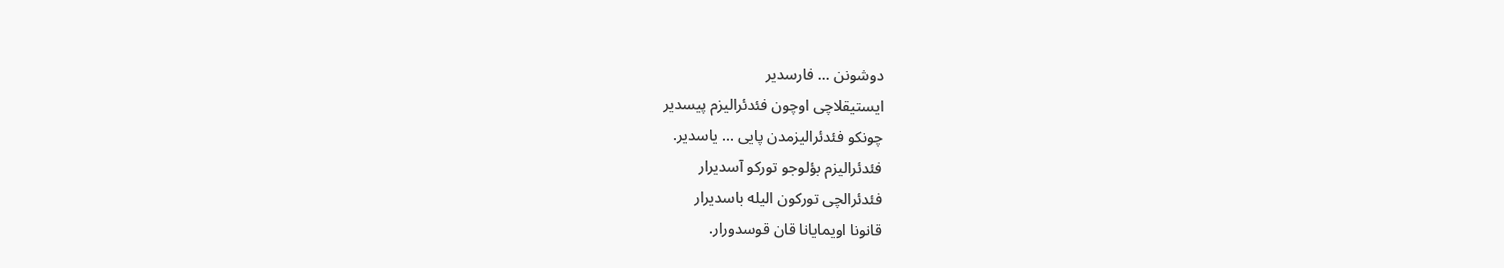دوشونن ... فارسدیر
ایستیقلاچی اوچون فئدئرالیزم پیسدیر
چونکو فئدئرالیزمدن پایی ... یاسدیر.
فئدئرالیزم بؤلوجو تورکو آسدیرار
فئدئرالچی تورکون الیله باسدیرار
قانونا اویمایانا قان قوسدورار.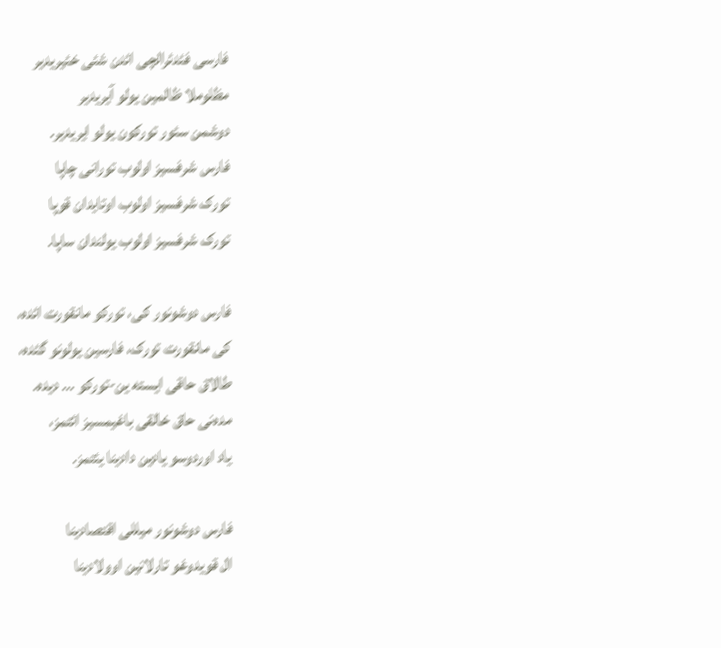فارسی فئدئرالچی ائد‌ن شئی خئیریدیر
مظلوملا ظالمین یولو آیریدیر
دوشمن سئور تورکون یولو ایریدیر.
فارس شرفسیز اولوب تورانی چاپا
تورک شرفسیز اولوب اوتایدان قوپا
تورک شرفسیز اولوب یولندان ساپا.

فارس دوشونور کی، تورکو مانقورت ائده،
کی مانقورت تورک، فارسین یولونو گئده،
طالاق حاقی ایسته ‌ین-تورکو ... دیده.
مده‌نی حاق خالقی باغیمسیز ائتمز،
یاد اوردوسو یادین دادینا یئتمز.

فارس دوشونور میللی اقتصادینا
ال قویدوغو تارلانین اوولادینا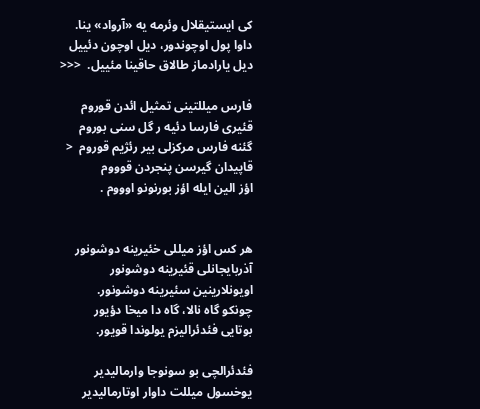کی ایستیقلال وئرمه ‌یه «آرواد» ینا.
داوا پول اوچوندور، دیل اوچون دئییل
دیل یارادماز طالاق حاقینا مئییل.  <<<

فارس میللتینی تمثیل ائد‌ن قوروم
قئیری فارسا دئیه ر گل سنی بوروم
گئنه فارس مرکزلی بیر رئژیم قوروم  <
قاپیدان گیرسن پنجردن قوووم
اؤز الین ایله اؤز بورنونو اوووم .


هر کس اؤز میللی خئیرینه دوشونور
آذربایجانلی قئیرینه دوشونور
اویونلارینین سئیرینه دوشونور.
چونکو گاه نالا، گاه دا میخا دؤیور
بوتایی فئدئرالیزم یولوندا قویور.

فئدئرالچی بو سونوجا وارمالیدیر
یوخسول میللت داوار اوتارمالیدیر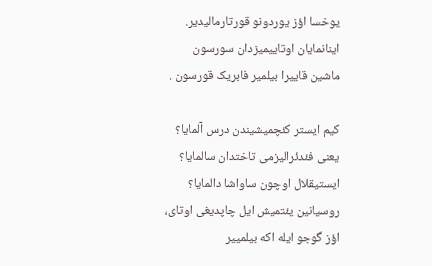یوخسا اؤز یوردونو قورتارمالیدیر.
اینانمایان اوتاییمیزدان سورسون
ماشین قاییرا بیلمیر فابریک قورسون .

کیم ایستر کئچمیشیندن درس آلمایا؟
یعنی فئدئرالیزمی تاختدان سالمایا؟
ایستیقلال اوچون ساواشا دالمایا؟
روسیانین یئتمیش ایل چاپدیغی اوتای،
اؤز گوجو ایله اکه بیلمییر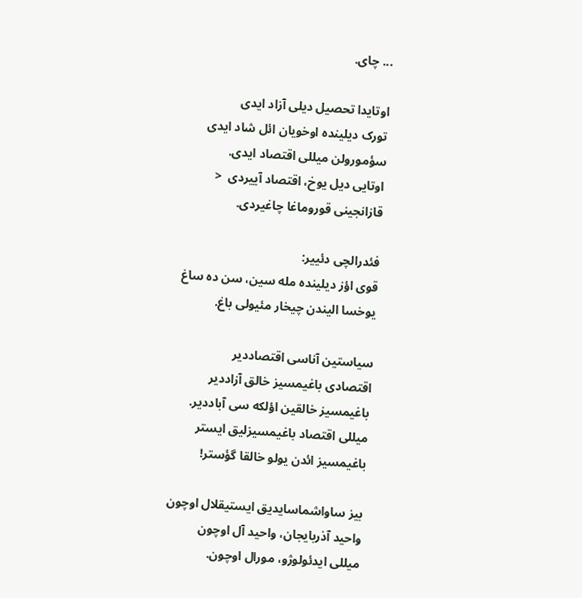... چای.

اوتایدا تحصیل دیلی آزاد ایدی
تورک دیلینده اوخویان ائل شاد ایدی
سؤمورولن میللی اقتصاد ایدی.
اوتایی دیل یوخ، اقتصاد آییردی  <
قازانجینی قوروماغا چاغیردی.

فئدرالچی دئییر:
قوی اؤز دیلینده مله ‌سین، سن ده ساغ
یوخسا الیندن چیخار مئیو‌لی باغ.

سیاستین آناسی اقتصاددیر
اقتصادی باغیمسیز خالق آزاددیر
باغیمسیز خالقین اؤلکه‌ سی آباددیر.
میللی اقتصاد باغیمسیزلیق ایستر
باغیمسیز ائد‌ن یولو خالقا گؤستر!

بیز ساواشماسایدیق ایستیقلال اوچون
واحید آذربایجان، واحید آل اوچون
میللی ایدئولوژو، مورال اوچون.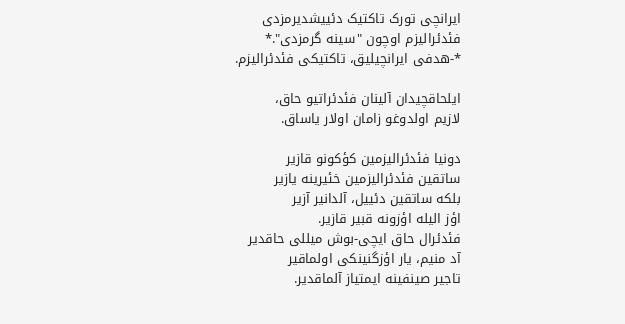ایرانچی تورک تاکتیک دئییشدیرمزدی
فئدئرالیزم اوچون "سینه گرمزدی".*
*-هدفی ایرانچیلیق، تاکتیکی فئدئرالیزم.

ایلحاقچیدان آلینان فئدئراتیو حاق،
لازیم اولدوغو زامان اولار یاساق.

دونیا فئدئرالیزمین کؤکونو قازیر
ساتقین فئدئرالیزمین خئیرینه یازیر
بلکه ساتقین دئییل، آلدانیر آزیر
اؤز الیله اؤزونه قبیر قازیر.
فئدئرال حاق ایچی-بوش میللی حاقدیر
آد منیم، یار اؤزگنینکی اولماقیر
تاجیر صینفینه ایمتیاز آلماقدیر.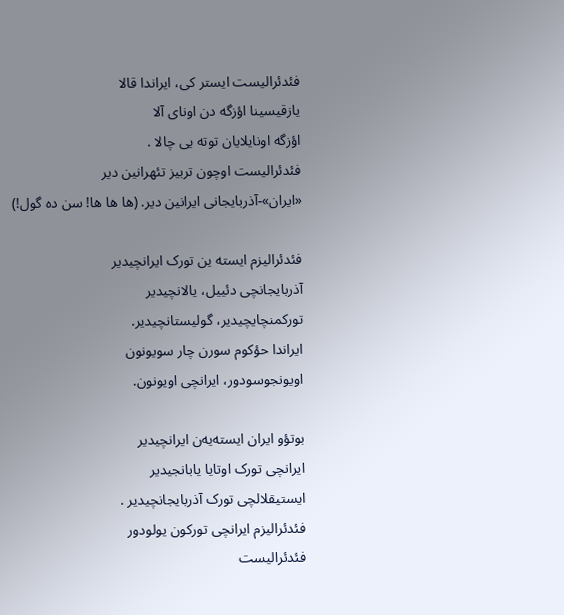فئدئرالیست ایستر کی، ایراندا قالا
یازقیسینا اؤزگه ‌دن اونای آلا
اؤزگه اونایلایان توته یی چالا .
فئدئرالیست اوچون تربیز تئهرانین ‌دیر
«ایران»-آذربایجانی ایرانین‌ دیر. (ها ها ها! سن ده گول!)

فئدئرالیزم ایسته ‌ین تورک ایرانچیدیر
آذربایجانچی دئییل، یالانچیدیر
تورکمنچایچیدیر، گولیستانچیدیر.
ایراندا حؤکوم سورن چار سویونون
اویونجوسودور، ایرانچی اویونون.

بوتؤو ایران ایسته‌یه‌ن ایرانچیدیر
ایرانچی تورک اوتایا یابانجیدیر
ایستیقلالچی تورک آذربایجانچیدیر .
فئدئرالیزم ایرانچی تورکون یولودور
فئدئرالیست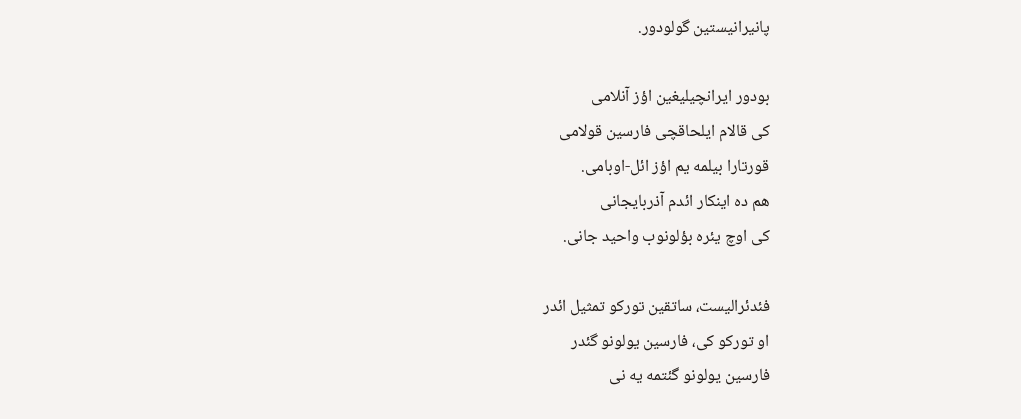پانیرانیستین گولودور.

بودور ایرانچیلیغین اؤز آنلامی
کی قالام ایلحاقچی فارسین قولامی
قورتارا بیلمه ‌یم اؤز ائل-اوبامی.
هم ده اینکار ائد‌م آذربایجانی
کی اوچ یئره بؤلونوب واحید جانی.

فئدئرالیست، ساتقین تورکو تمثیل ائدر
او تورکو کی، فارسین یولونو گئدر
فارسین یولونو گئتمه ‌یه ‌نی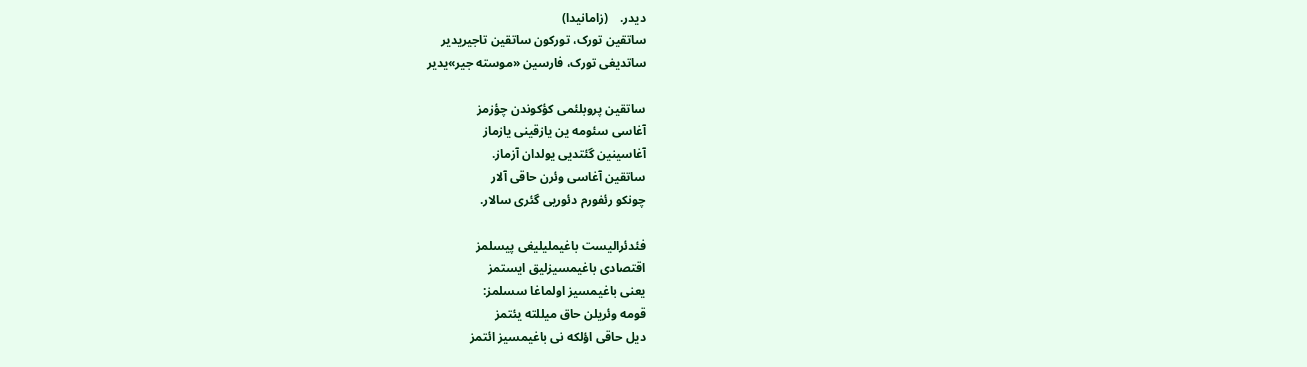دیدر.    (زامانیدا)
ساتقین تورک، تورکون ساتقین تاجیریدیر
ساتدیغی تورک، فارسین «موسته جیر»یدیر

ساتقین پروبلئمی کؤکوندن چؤزمز
آغاسی سئومه‌ ین یازقینی یازماز
آغاسینین گئتدیی یولدان آزماز.
ساتقین آغاسی وئرن حاقی آلار
چونکو رئفورم دئوریی گئری سالار.

فئدئرالیست باغیملیلیغی پیسلمز
اقتصادی باغیمسیزلیق ایستمز
یعنی باغیمسیز اولماغا سسلمز:
قومه وئریلن حاق میللته یئتمز
دیل حاقی اؤلکه ‌نی باغیمسیز ائتمز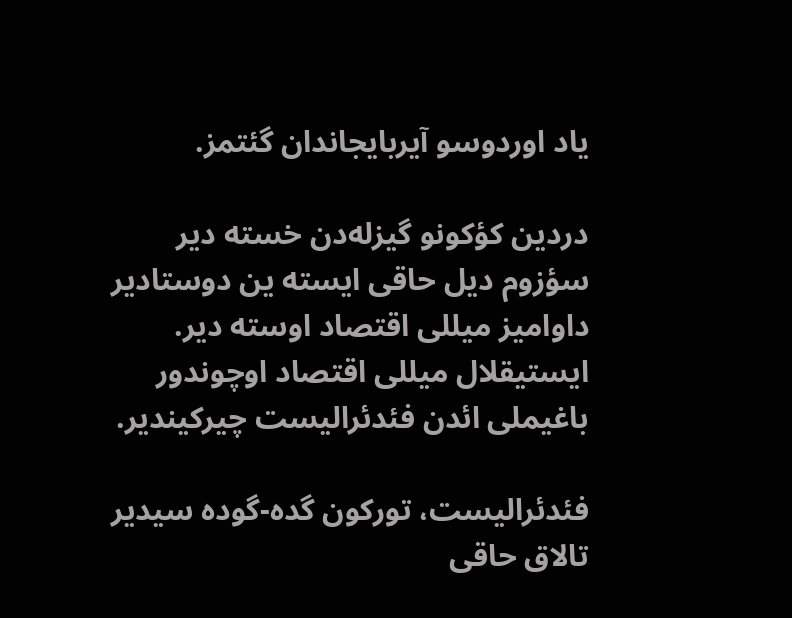یاد اوردوسو آیربایجاندان گئتمز.

دردین کؤکونو گیزله‌دن خسته ‌دیر
سؤزوم دیل حاقی ایسته‌ ین دوستادیر
داوامیز میللی اقتصاد اوسته ‌دیر.
ایستیقلال میللی اقتصاد اوچوندور
باغیملی ائد‌ن فئدئرالیست چیرکیندیر.

فئدئرالیست، تورکون گده-گوده سیدیر
تالاق حاقی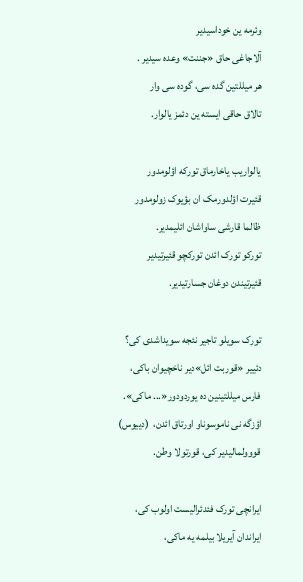وئرمه ‌ین خودا‌سیدیر
آلاجاغی حاق «جننت» وعده‌ ‌سیدیر .
هر میللتین گده‌ سی، گوده ‌‌سی وار
تالاق حاقی ایسته‌ ین دئمز یالوار.

یالواریب یاخارماق تورکه اؤلومدور
قئیرت اؤلدورمک ان بؤیوک زولومدور
ظالما قارشی ساواشان ائلیمدیر.
تورکو تورک ائد‌ن تورکچو قئیرتیدیر
قئیرتیندن دوغان جسارتیدیر.

تورک سویلو تاجیر نئجه سویداشدی کی؟
دئییر «قوربت ائل»دیر ناخچیوان باکی،
فارس میللتینین ده یوردودور«... ماکی».
اؤزگه ‌نی ناموسوناو اورتاق ائد‌ن،  (دییوس)
قووولمالیدیر کی، قورتولا وطن.

ایرانچی تورک فئدئرالیست اولوب کی،
ایراندان آیریلا بیلمه‌ یه ماکی،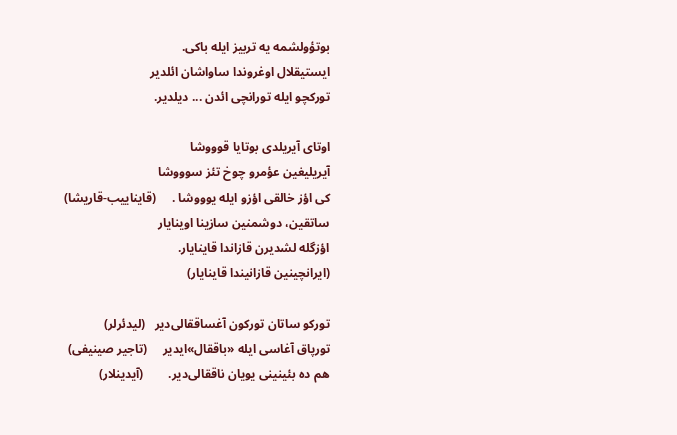بوتؤولشمه‌ یه تربیز ایله باکی.
ایستیقلال اوغروندا ساواشان ائلدیر
تورکچو ایله تورانچی ائد‌ن ... دیلدیر.

اوتای آیریلدی بوتایا قوووشا
آیریلیغین عؤمرو چوخ تئز سوووشا
کی اؤز خالقی اؤزو ایله یوووشا .     (قایناییب-قاریشا)
ساتقین، دوشمنین سازینا اوینایار
اؤزگله لشدیرن قازاندا قاینایار.
(ایرانچینین قازانیندا قاینایار)

تورکو ساتان تورکون آغساققالی‌دیر   (لیدئرلر)
تورپاق آغاسی ایله «باققال»ایدیر     (تاجیر صینیفی)
هم ده بئینینی یویان ناققالی‌دیر.        (آیدینلار)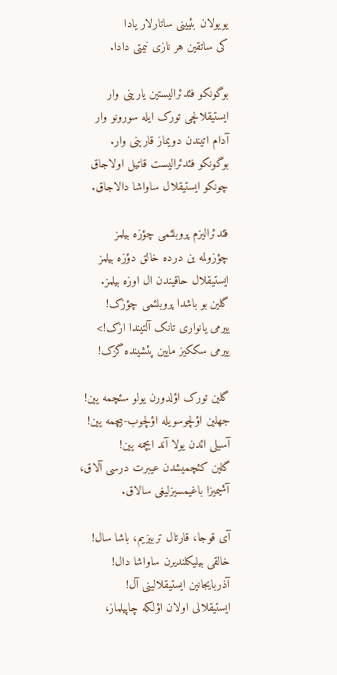یویولان بئیینی ساتارلار یادا
کی ساتقین هر نازی نیمتی دادا.

بوگونکو فئدئرالیستین یارینی وار
ایستیقلالچی تورک ایله سورونو وار
آدام اتیندن دویماز قارینی وار.
بوگونکو فئدئرالیست قاتیل اولاجاق
چونکو ایستیقلال ساواشا دالاجاق.

فئدئرالیزم پروبلئمی چؤزه بیلمز
چؤزولمه ‌ین درده خالق دؤزه بیلمز
ایستیقلال حاقیندن ال اوزه بیلمز.
گلین بو باشدا پروبلئمی چؤزک!
ییرمی یانواری تانک آلتیندا ازک!>
ییرمی سککیز مایین پئشینده گزک!

گلین تورک اؤلدور‌ن یولو سئچمه یین!
جهلین اؤلچوسویله اؤلچوب-بیچمه یین!
آسیلی ائد‌ن یولا آند ایچمه یین!
گلین کئچمیشدن عیبرت درسی آلاق،
آشیمیزا باغیمسیزلیغی سالاق.

آی قوجا، قارتال تربیزیم، باشا سال!
خالقی بیلیکلندیر‌ن ساواشا دال!
آذربایجانین ایستیقلالینی آل!
ایستیقلالی اولان اؤلکه چاپیلماز،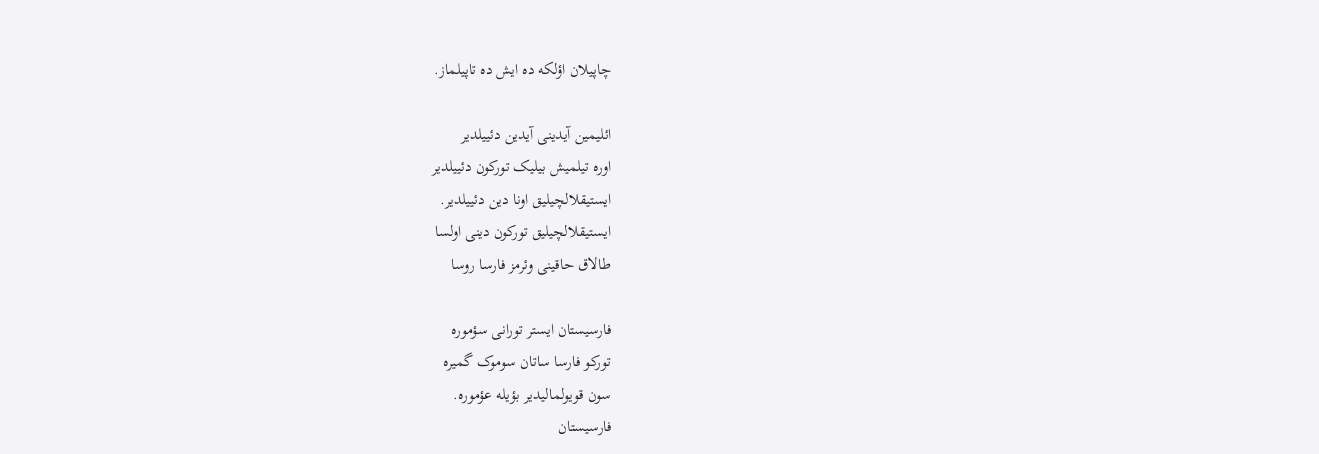چاپیلان اؤلکه‌ ده ایش ده تاپیلماز.

ائلیمین آیدینی آیدین دئییلدیر
اوره تیلمیش بیلیک تورکون دئییلدیر
ایستیقلا‌لچیلیق اونا دین دئییلدیر.
ایستیقلا‌لچیلیق تورکون دینی اولسا
طالاق حاقینی وئرمز فارسا روسا

فارسیستان ایستر تورانی سؤموره
تورکو فارسا ساتان سوموک گمیره
سون قویولمالیدیر بؤیله عؤموره.
فارسیستان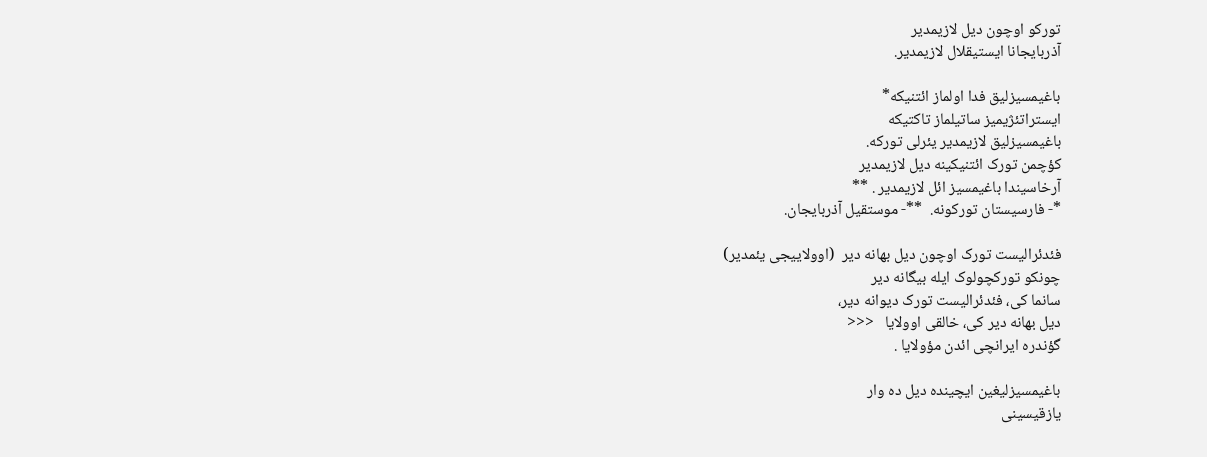تورکو اوچون دیل لازیمدیر
آذربایجانا ایستیقلال لازیمدیر.

باغیمسیزلیق فدا اولماز ائتنیکه*
ایستراتئژیمیز ساتیلماز تاکتیکه
باغیمسیزلیق لازیمدیر یئرلی تورکه.
کؤچمن تورک ائتنیکینه دیل لازیمدیر
آرخاسیندا باغیمسیز ائل لازیمدیر . **
*- فارسیستان تورکونه.  **- موستقیل آذربایجان.

فئدئرالیست تورک اوچون دیل بهانه ‌دیر  (اوولاییجی یئمدیر)
چونکو تورکچولوک ایله بیگانه ‌دیر
سانما کی، فئدئرالیست تورک دیوانه ‌دیر،
دیل بهانه‌ دیر کی، خالقی اوولایا   <<<
گؤندره ایرانچی ائد‌ن مؤولایا .

باغیمسیزلیغین ایچینده دیل ده وار
یازقیسینی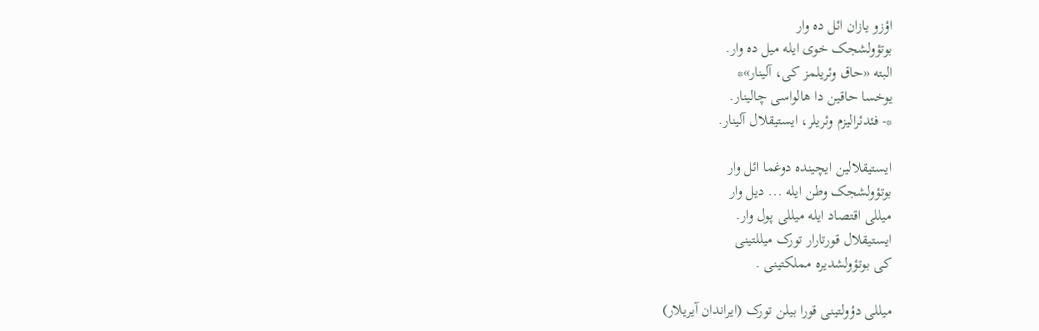اؤزو یازان ائل ده وار
بوتؤولشجک خوی ایله میل ده وار.
البته «حاق وئریلمز کی، آلینار»*
یوخسا حاقین دا هالواسی چالینار.
*- فئدئرالیزم وئریلر، ایستیقلال آلینار.

ایستیقلالین ایچینده دوغما ائل وار
بوتؤولشجک وطن ایله ... دیل وار
میللی اقتصاد ایله میللی پول وار.
ایستیقلال قورتارار تورک میللتینی
کی بوتؤولشدیره مملکتینی .

میللی دؤولتینی قورا بیلن تورک (ایراندان آیریلار)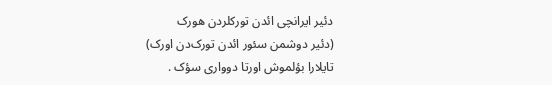دئیر ایرانچی ائد‌ن تورکلردن هورک
(دئیر دوشمن سئور ائد‌ن تورک‌دن اورک)
تایلارا بؤلموش اورتا دوواری سؤک .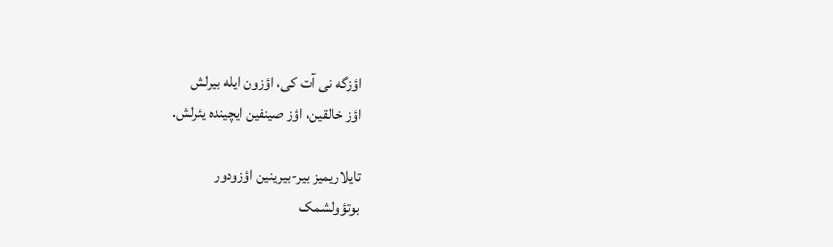اؤزگه ‌نی آت کی، اؤزون ایله بیرلش
اؤز خالقین، اؤز صینفین ایچینده یئرلش.

تایلاریمیز بیر-بیرینین اؤزودور
بوتؤولشمک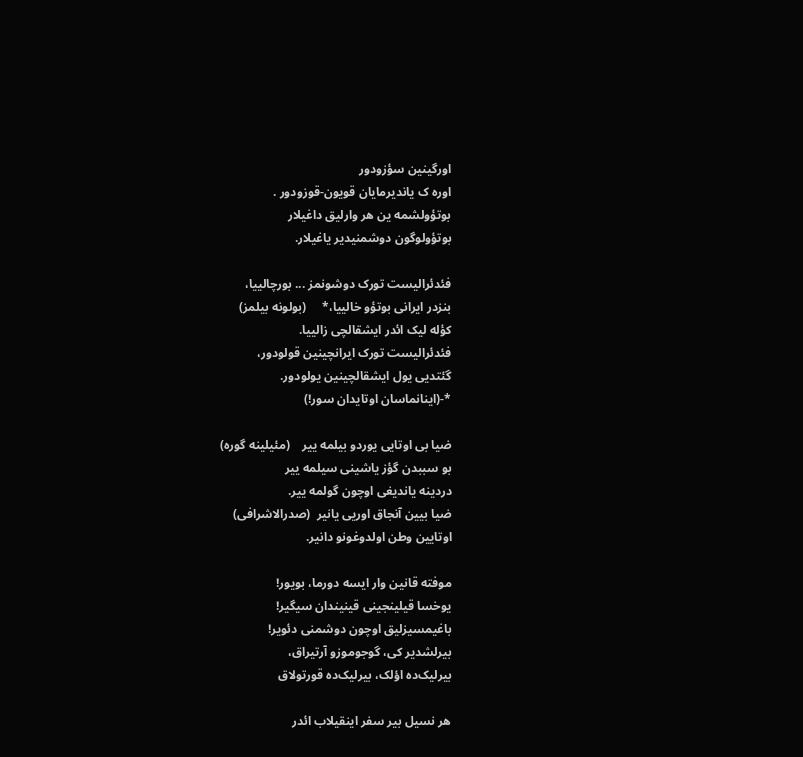اورگینین سؤزودور
اوره ک یاندیرمایان قویون-قوزودور .
بوتؤولشمه‌ ین هر وارلیق داغیلار
بوتؤولوگون دوشمنیدیر یاغیلار.

فئدئرالیست تورک دوشونمز ... بورچالییا،
بنزدر ایرانی بوتؤو خالییا،*     (بولونه بیلمز)
کؤله‌ لیک ائدر ایشقالچی زالییا.
فئدئرالیست تورک ایرانچینین قولودور،
گئتدیی یول ایشقالچینین یولودور.
*-(اینانماسان اوتایدان سور!)

ضیا بی اوتایی یوردو بیلمه ییر    (مئیلینه گوره)
بو سببدن گؤز یاشینی سیلمه ییر
دردینه یاندیغی اوچون گولمه ییر.
ضیا بیین آنجاق اوریی یانیر  (صدرالاشرافی)
اوتایین وطن اولدوغونو دانیر.

موفته قانین وار ایسه دورما، بویور!
یوخسا قیلینجینی قینیندان سیگیر!
باغیمسیزلیق اوچون دوشمنی دئویر!
بیرلشدیر کی، گوجوموزو آرتیراق،
بیرلیک‌ده اؤلک، بیرلیک‌ده قورتولاق

هر نسیل بیر سفر اینقیلاب ائدر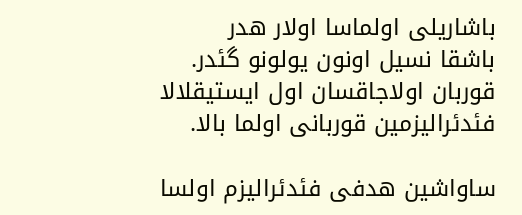باشاریلی اولماسا اولار هدر
باشقا نسیل اونون یولونو گئدر.
قوربان اولاجاقسان اول ایستیقلالا
فئدئرالیزمین قوربانی اولما بالا.

ساواشین هدفی فئدئرالیزم اولسا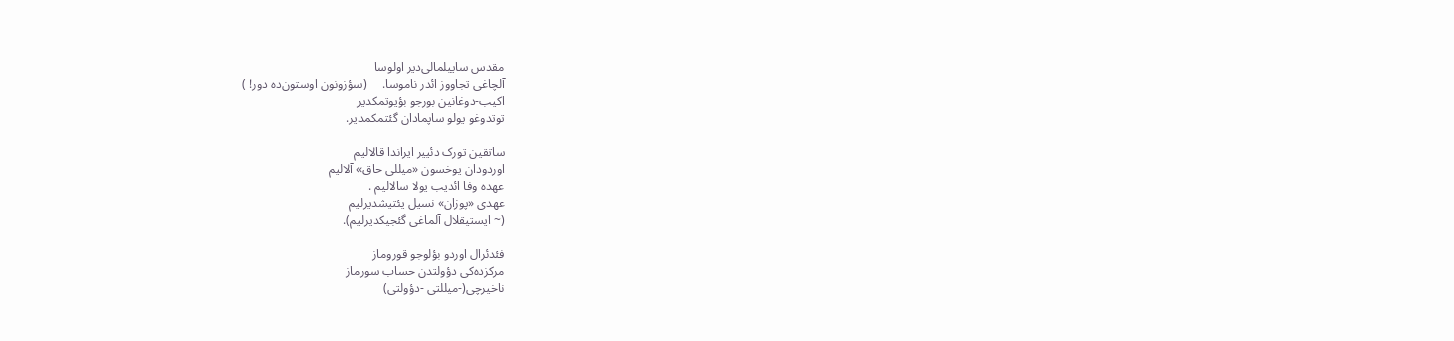مقدس ساییلمالی‌دیر اولوسا
آلچاغی تجاووز ائدر ناموسا.     (سؤزونون اوستون‌ده دور! )
اکیب-دوغانین بورجو بؤیوتمکدیر
توتدوغو یولو ساپمادان گئتمکمدیر.

ساتقین تورک دئییر ایراندا قالالیم
اوردودان یوخسون «میللی حاق» آلالیم
عهده وفا ائدیب یولا سالالیم .
عهدی «پوزان» نسیل یئتیشدیرلیم
(~ ایستیقلال آلماغی گئجیکدیرلیم).

فئدئرال اوردو بؤلوجو قوروماز
مرکزده‌کی دؤولتدن حساب سورماز
ناخیرچی(-میللتی -دؤولتی)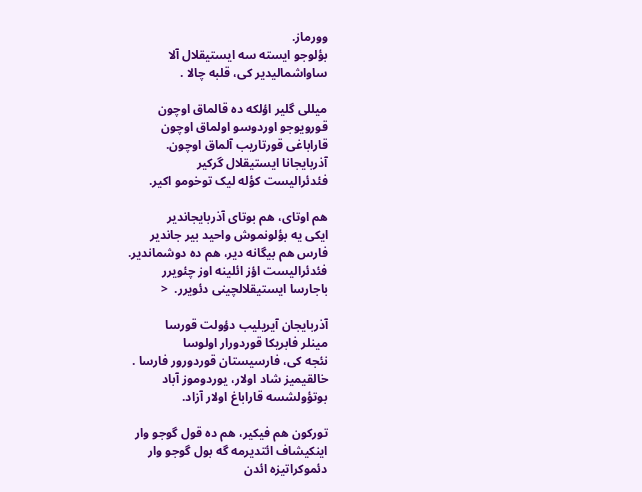وورماز.
بؤلوجو ایسته‌ سه ایستیقلال آلا
ساواشمالیدیر کی، قلبه چالا .

میللی گلیر اؤلکه‌ ده قالماق اوچون
قورویوجو اوردوسو اولماق اوچون
قاراباغی قورتاریب آلماق اوچون.
آذربایجانا ایستیقلال گرکیر
فئدئرالیست کؤله ‌لیک توخومو اکیر.

هم اوتای، هم بوتای آذربایجاندیر
ایکی یه بؤلونموش واحید بیر جاندیر
فارس هم بیگانه ‌دیر، هم ده دوشماندیر.
فئدئرالیست اؤز ائلینه اوز چئویرر
باجارسا ایستیقلالچینی دئویرر.  <

آذربایجان آیریلیب دؤولت قورسا
مینلر فابریکا قوردورار اولوسا
نئجه کی، فارسیستان قوردورور فارسا .
خالقیمیز شاد اولار، یوردوموز آباد
بوتؤولشسه قاراباغ اولار آزاد.

تورکون هم فیکیر، هم ده قول گوجو وار
اینکیشاف ائتدیرمه‌ گه بول گوجو وار
دئموکراتیزه ائد‌ن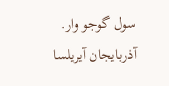سول گوجو وار.
آذربایجان آیریلسا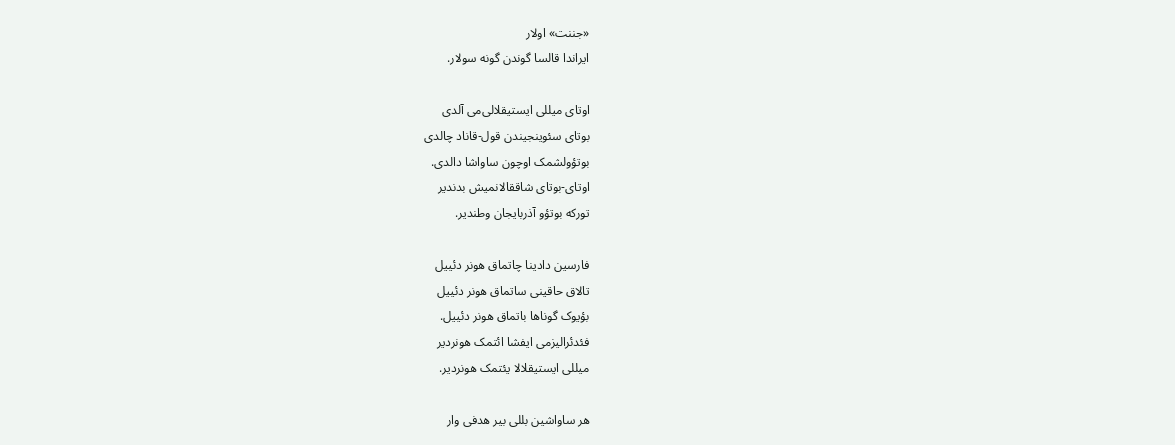«جننت» اولار
ایراندا قالسا گوندن گونه سولار.

اوتای میللی ایستیقلالی‌می آلدی
بوتای سئوینجیندن قول-قاناد چالدی
بوتؤولشمک اوچون ساواشا دالدی.
اوتای-بوتای شاققالانمیش بدندیر
تورکه بوتؤو آذربایجان وطندیر.

فارسین دادینا چاتماق هونر دئییل
تالاق حاقینی ساتماق هونر دئییل
بؤیوک گوناها باتماق هونر دئییل.
فئدئرالیزمی ایفشا ائتمک هونردیر
میللی ایستیقلالا یئتمک هونردیر.

هر ساواشین بللی بیر هدفی وار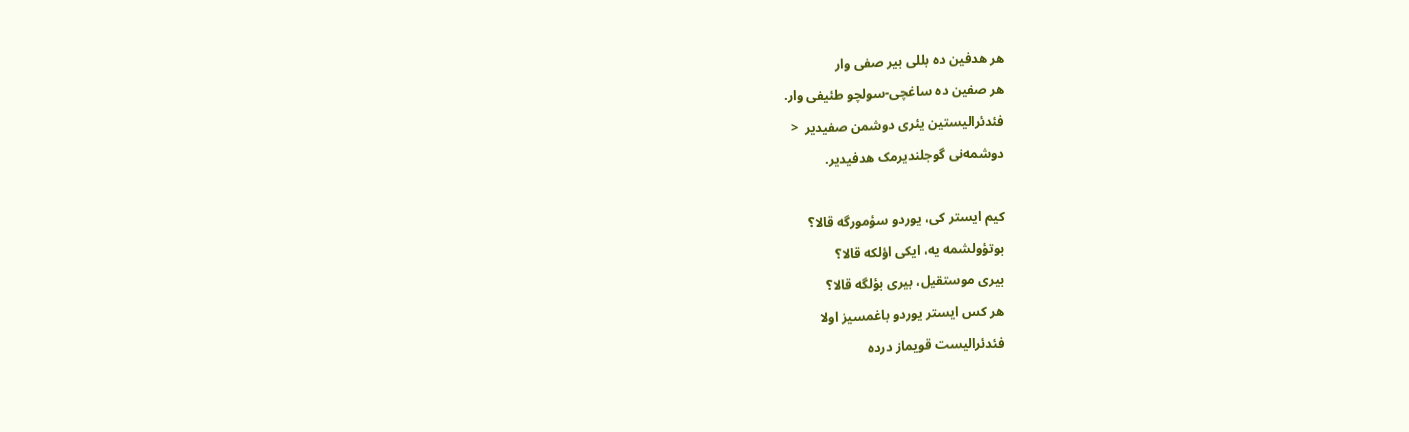هر هدفین ده بللی بیر صفی وار
هر صفین ده ساغچی-سولچو طئیفی وار.
فئدئرالیستین یئری دوشمن صفیدیر  <
دوشمه‌نی گوجلندیرمک هدفیدیر.

کیم ایستر کی، یوردو سؤمورگه قالا؟
بوتؤولشمه ‌یه، ایکی اؤلکه قالا؟
بیری موستقیل، بیری بؤلگه قالا؟
هر کس ایستر یوردو باغمسیز اولا
فئدئرالیست قویماز درده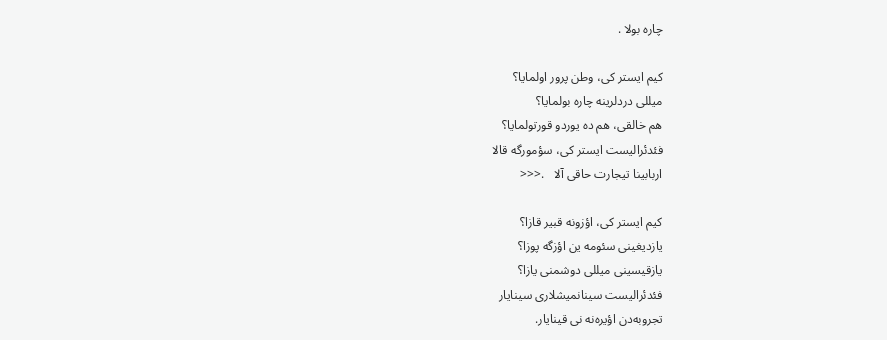چاره بولا .

کیم ایستر کی، وطن پرور اولمایا؟
میللی دردلرینه چاره بولمایا؟
هم خالقی، هم ده یوردو قورتولمایا؟
فئدئرالیست ایستر کی، سؤمورگه قالا
اربابینا تیجارت حاقی آلا   .<<<

کیم ایستر کی، اؤزونه قبیر قازا؟
یازدیغینی سئومه ‌ین اؤزگه پوزا؟
یازقیسینی میللی دوشمنی یازا؟
فئدئرالیست سینانمیشلاری سینایار
تجروبه‌دن اؤیره‌نه ‌نی قینایار.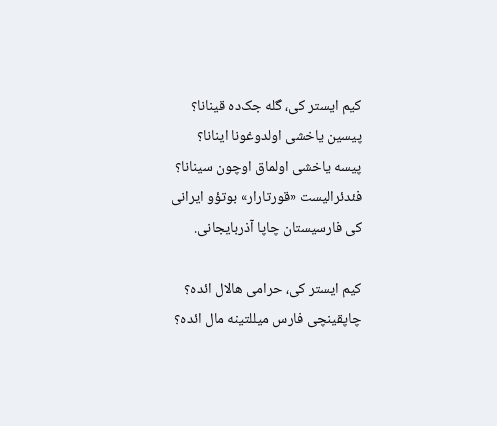کیم ایستر کی، گله‌ جک‌ده قینانا؟
پیسین یاخشی اولدوغونا اینانا؟
پیسه یاخشی اولماق اوچون سینانا؟
فئدئرالیست «قورتارار» بوتؤو ایرانی
کی فارسیستان چاپا آذربایجانی.

کیم ایستر کی، حرامی هالال ائده؟
چاپقینچی فارس میللتینه مال ائده؟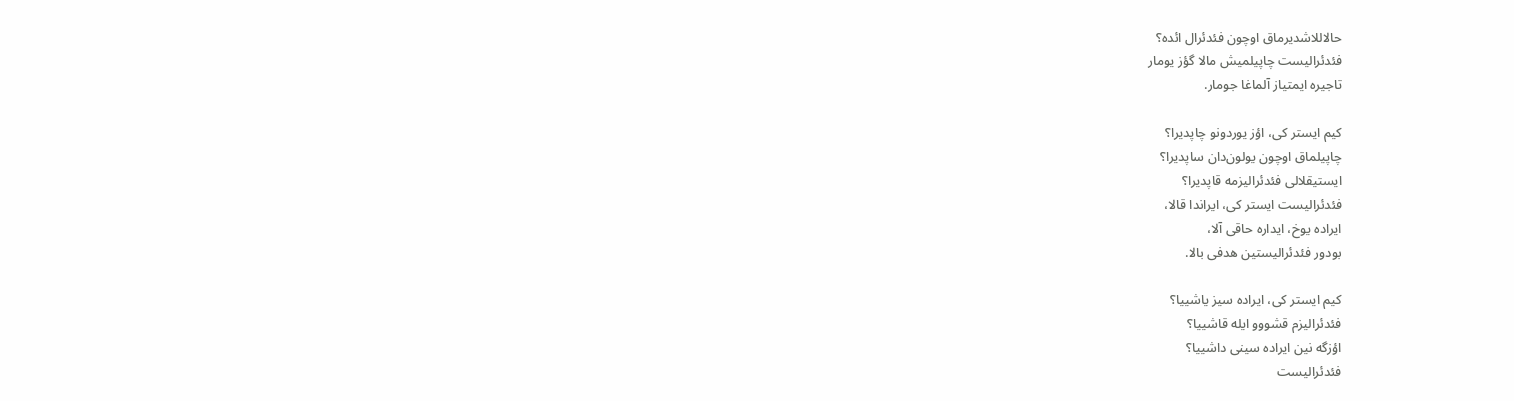حالاللاشدیرماق اوچون فئدئرال ائده؟
فئدئرالیست چاپیلمیش مالا گؤز یومار
تاجیره ایمتیاز آلماغا جومار.

کیم ایستر کی، اؤز یوردونو چاپدیرا؟
چاپیلماق اوچون یولون‌دان ساپدیرا؟
ایستیقلالی فئدئرالیزمه قاپدیرا؟
فئدئرالیست ایستر کی، ایراندا قالا،
ایراده یوخ، ایداره حاقی آلا،
بودور فئدئرالیستین هدفی بالا.

کیم ایستر کی، ایراده ‌سیز یاشییا؟
فئدئرالیزم قشووو ایله قاشییا؟
اؤزگه ‌نین ایراده‌ سینی داشییا؟
فئدئرالیست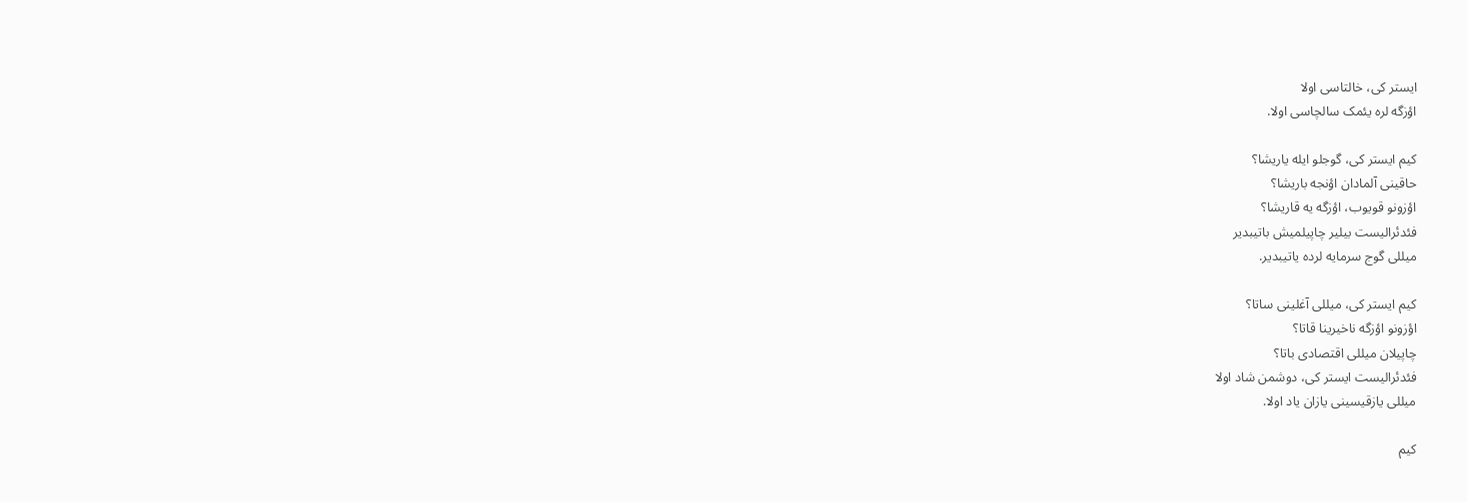ایستر کی، خالتاسی اولا
اؤزگه ‌لره یئمک سالچاسی اولا.

کیم ایستر کی، گوجلو ایله یاریشا؟
حاقینی آلمادان اؤنجه باریشا؟
اؤزونو قویوب، اؤزگه ‌یه قاریشا؟
فئدئرالیست بیلیر چاپیلمیش باتیبدیر
میللی گوج سرمایه ‌لرده یاتیبدیر.

کیم ایستر کی، میللی آغلینی ساتا؟
اؤزونو اؤزگه ناخیرینا قاتا؟
چاپیلان میللی اقتصادی باتا؟
فئدئرالیست ایستر کی، دوشمن شاد اولا
میللی یازقیسینی یازان یاد اولا.

کیم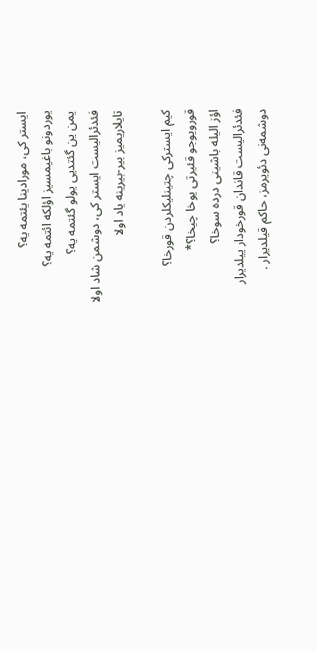ایستر کی، مورادینا یئتمه ‌یه؟
یوردونو باغیمسیز اؤلکه ائتمه ‌یه؟
یمن ین گئتدیی یولو گئتمه ‌یه؟
فئدئرالیست ایستر کی، دوشمن شاد اولا
تایلاریمیز بیر-بیرینه یاد اولا

کیم ایسترکی چتینلیکلردن قورخا؟
قورویوجو قئیرتی یوخا چیخا؟*
اؤز الیله باشینی درده سوخا؟
فئدئرالیست قاندان قورخودار ییلدیرار
دوشمه‌نی دئویرمز، حاکم قیلدیرار .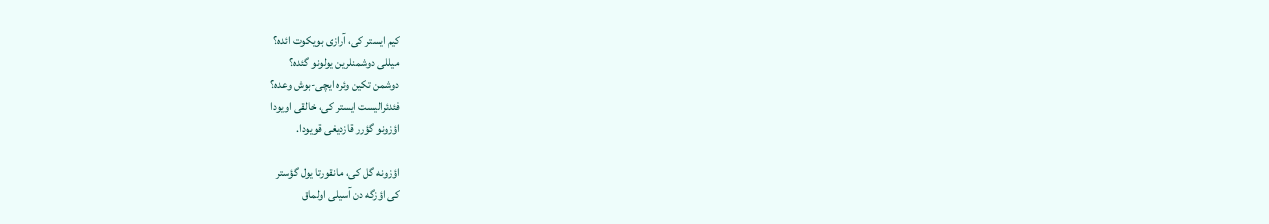کیم ایستر کی، آرازی بویکوت ائده؟
میللی دوشمنلرین یولونو گئده؟
دوشمن تکین وئره ایچی-بوش وعده؟
فئدئرالیست ایستر کی، خالقی اویودا
اؤزونو گؤرر قازدیغی قویودا.

اؤزونه گل کی، مانقورتا یول گؤستر
کی اؤزگه‌ دن آسیلی اولماق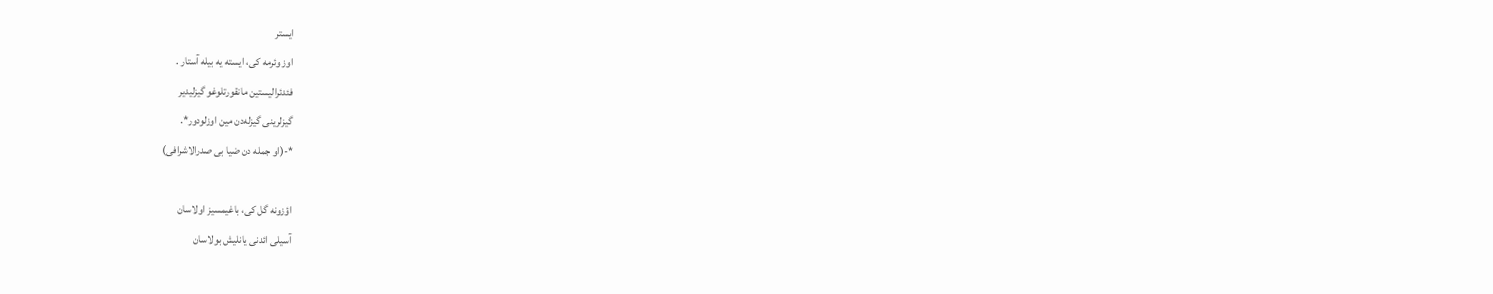ایستر
اوز وئرمه کی، ایسته‌ یه بیله آستار .
فئدئرالیستین مانقورتلوغو گیزلیدیر
گیزلرینی گیزله‌دن مین اوزلودور*.
*-(او جمله‌ دن ضیا بی صدرالاشرافی)

اؤزونه گل کی، باغیمسیز اولاسان
آسیلی ائد‌نی یانلیش بولاسان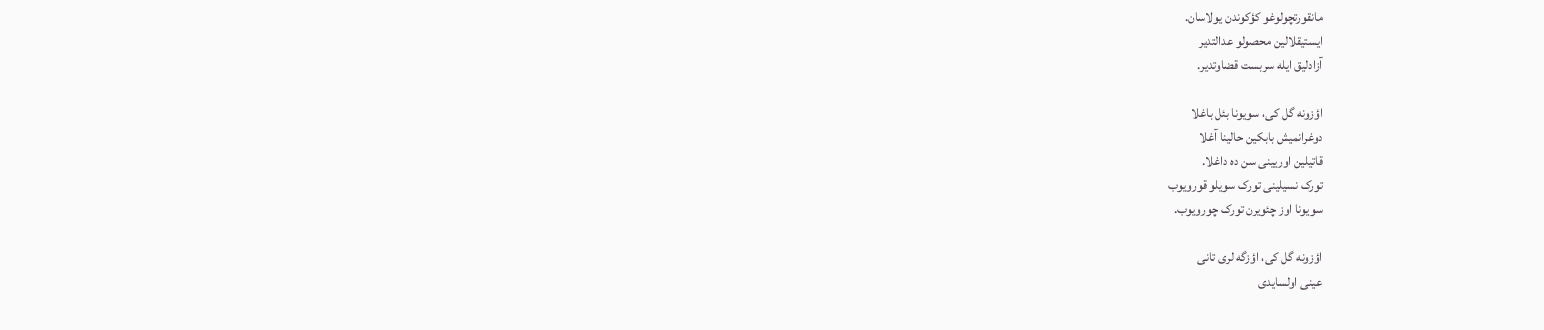مانقورتچولوغو کؤکوندن یولاسان.
ایستیقلالین محصولو عدالتدیر
آزادلیق ایله سربست قضاوتدیر.

اؤزونه گل کی، سویونا بئل باغلا
دوغرانمیش بابکین حالینا آغلا
قاتیلین اوریینی سن ده داغلا.
تورک نسیلینی تورک سویلو قورویوب
سویونا اوز چئویرن تورک چورویوب.

اؤزونه گل کی، اؤزگه ‌لری تانی
عینی اولسایدی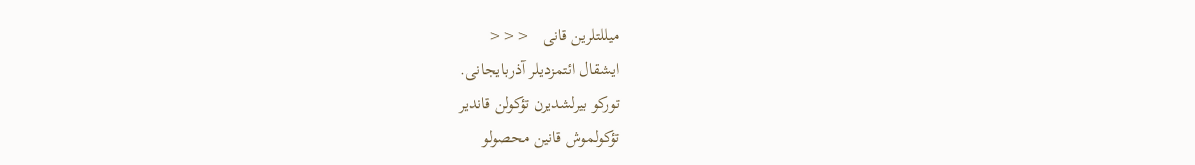میللتلرین قانی   <<<
ایشقال ائتمزدیلر آذربایجانی.
تورکو بیرلشدیر‌ن تؤکولن قاندیر
تؤکولموش قانین محصولو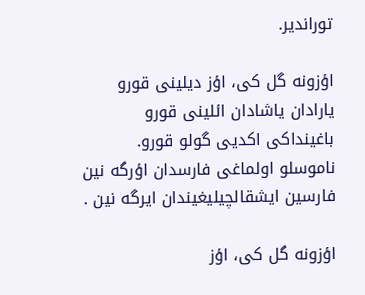توراندیر.

اؤزونه گل کی، اؤز دیلینی قورو
یارادان یاشادان ائلینی قورو
باغینداکی اکدیی گولو قورو.
ناموسلو اولماغی فارسدان اؤرگه نین
فارسین ایشقالچیلیغیندان ایرگه نین .

اؤزونه گل کی، اؤز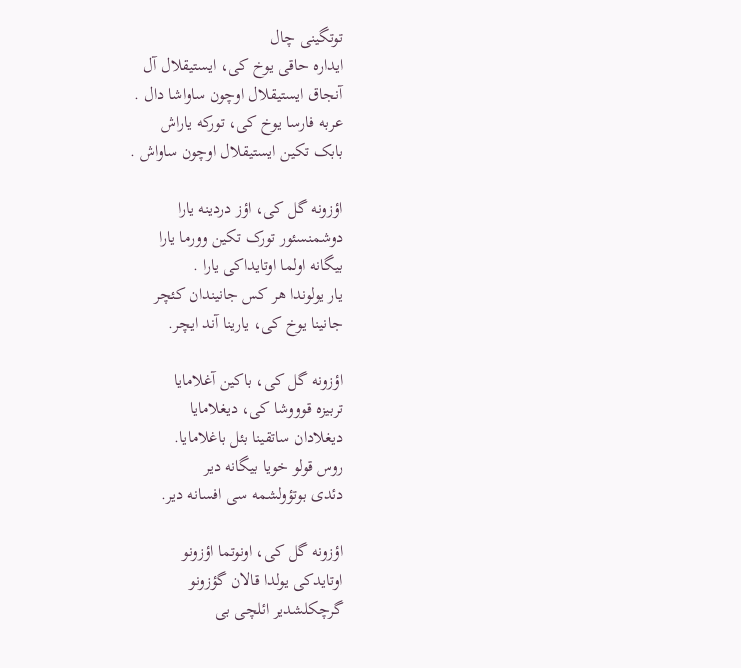توتگینی چال
ایداره حاقی یوخ کی، ایستیقلال آل
آنجاق ایستیقلال اوچون ساواشا دال .
عربه فارسا یوخ کی، تورکه یاراش
بابک تکین ایستیقلال اوچون ساواش .

اؤزونه گل کی، اؤز دردینه یارا
دوشمنسئور تورک تکین وورما یارا
بیگانه اولما اوتایداکی یارا .
یار یولوندا هر کس جانیندان کئچر
جانینا یوخ کی، یارینا آند ایچر.

اؤزونه گل کی، باکین آغلامایا
تربیزه قوووشا کی، دیغلامایا
دیغلادان ساتقینا بئل باغلامایا.
روس قولو خویا بیگانه ‌دیر
دئدی بوتؤولشمه‌ سی افسانه ‌دیر.

اؤزونه گل کی، اونوتما اؤزونو
اوتایدکی یولدا قالان گؤزونو
گرچکلشدیر ائلچی بی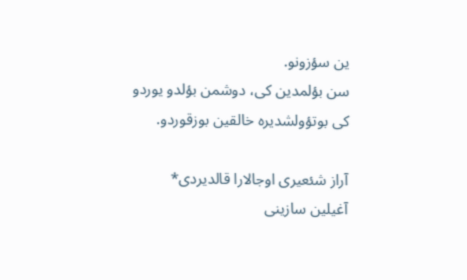ین سؤزونو.
سن بؤلمدین کی، دوشمن بؤلدو یوردو
کی بوتؤولشدیره خالقین بوزقوردو.

آراز شئعيری اوجالارا قالديردی*
آغيلين سازينی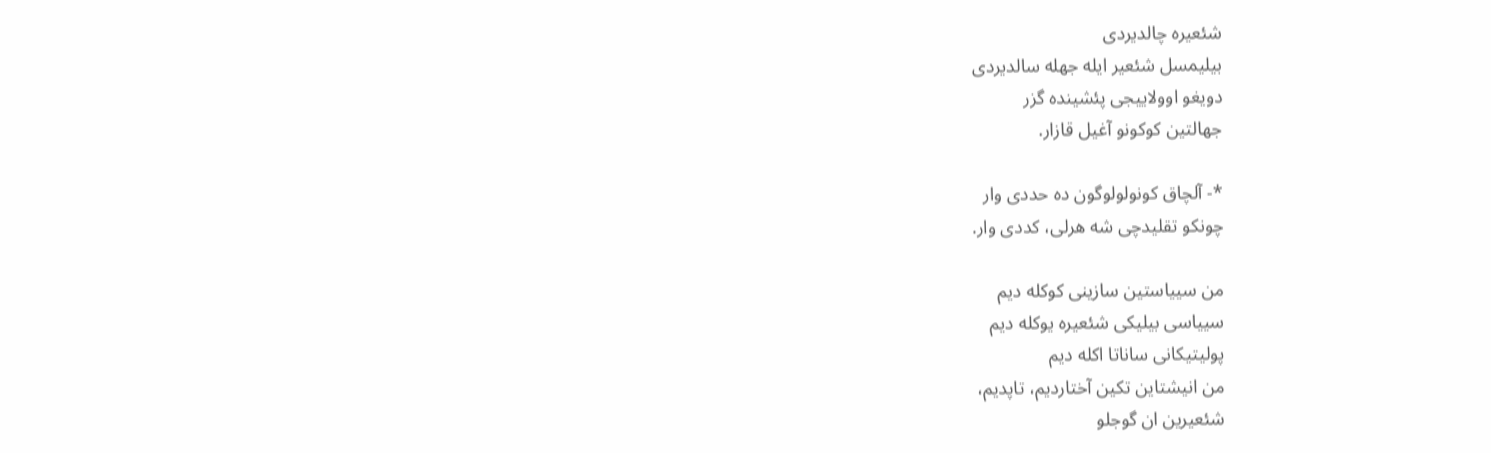شئعيره چالديردی
بيليمسل شئعير ايله جهله سالديردی
دويغو اوولاييجی پئشينده گزر
جهالتين کوکونو آغيل قازار.

*- آلچاق کونولولوگون ده حددی وار
چونکو تقليدچی شه هرلی، کددی وار.

من سيياستين سازينی کوکله ديم
سيياسی بيليکی شئعيره يوکله ديم
پوليتيکانی ساناتا اکله ديم
من انيشتاين تکين آختارديم، تاپديم،
شئعيرين ان گوجلو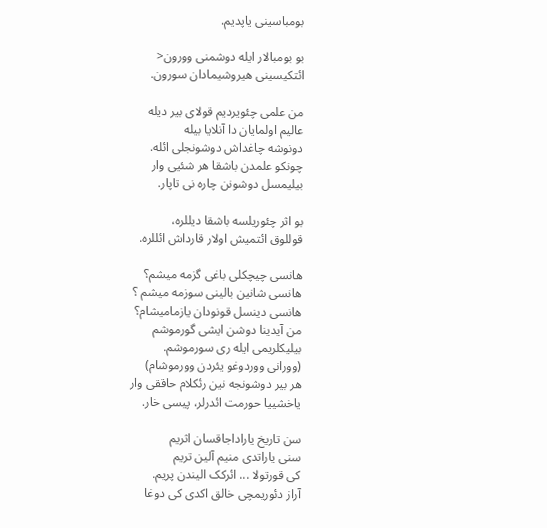بومباسينی ياپديم.

بو بومبالار ايله دوشمنی وورون<
ائتکيسينی هيروشيمادان سورون.

من علمی چئويرديم قولای بير ديله
عاليم اولمايان دا آنلايا بيله
دونوشه چاغداش دوشونجلی ائله.
چونکو علمدن باشقا هر شئيی وار
بيليمسل دوشونن چاره نی تاپار.

بو اثر چئوريلسه باشقا ديللره،
قوللوق ائتميش اولار قارداش ائللره.

هانسی چيچکلی باغی گزمه ميشم؟
هانسی شانين بالينی سوزمه ميشم ؟
هانسی دينسل قونودان يازماميشام؟
من آيدينا دوشن ايشی گورموشم
بيليکلریمی ايله ری سورموشم.
(وورانی ووردوغو يئردن وورموشام)
هر بير دوشونجه نين رئکلام حاققی وار
ياخشييا حورمت ائدرلر، پيسی خار.

سن تاريخ ياراداجاقسان اثريم
سنی ياراتدی منيم آلين تريم
کی قورتولا ... ائرکک اليندن پريم.
آراز دئوريمچی خالق اکدی کی دوغا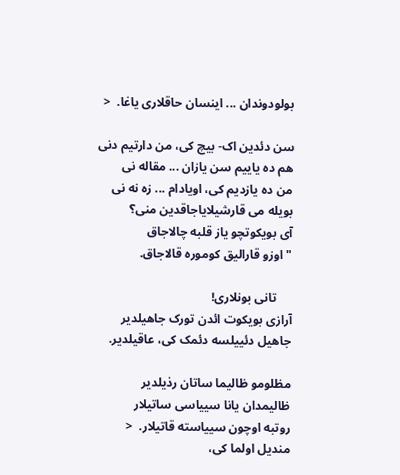بولودوندان ... اينسان حاقلاری ياغا.  <

سن دئدين اک- بيچ کی، من دارتيم دنی
هم ده ياييم سن يازان ... مقاله نی
من ده يازديم کی، اويادام ... زه نه نی
بويله می قارشيلاياجاقدين منی؟
آی بويکوتچو ياز قلبه چالاجاق
"اوزو قاراليق کوموره قالاجاق.

     تانی بونلاری!
آرازی بويکوت ائدن تورک جاهيلدير
جاهيل دئييلسه دئمک کی، عاقيلدير.

مظلومو ظاليما ساتان رذيلدير
ظاليمدان يانا سيياسی ساتيلار
روتبه اوچون سيياسته قاتيلار.  <
منديل اولما کی،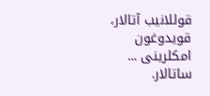قوللانيب آتالار،
قويدوغون امکلرينی ... ساتالار.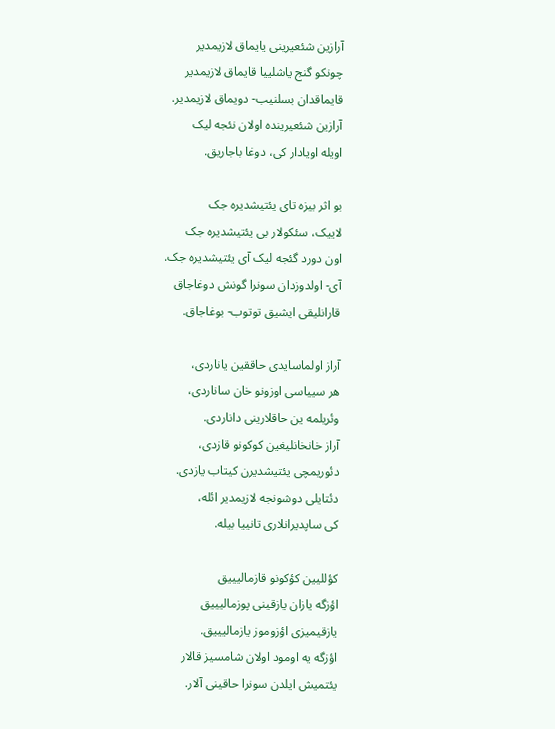آرازين شئعيرینی يايماق لازيمدير
چونکو گنج ياشلييا قايماق لازيمدير
قايماقدان بسلنيب- دويماق لازيمدير.
آرازين شئعيرينده اولان نئجه ليک
اويله اويادار کی، دوغا باجاريق.

بو اثر بيزه تای يئتيشديره جک
لاييک، سئکولار بی يئتيشديره جک
اون دورد گئجه ليک آی يئتيشديره جک.
آی- اولدوزدان سونرا گونش دوغاجاق
قارانليقی ايشيق توتوب- بوغاجاق.

آراز اولماسايدی حاققين ياناردی،
هر سيياسی اوزونو خان ساناردی،
وئريلمه ين حاقلارينی داناردی.
آراز خانخانليغين کوکونو قازدی،
دئوريمچی يئتيشديرن کيتاب يازدی.
دئتايلی دوشونجه لازيمدير ائله،
کی ساپديرانلاری تانييا بيله.

کؤللیین کؤکونو قازمالیییق
اؤزگه یازان یازقینی پوزمالیییق
یازقیمیزی اؤزوموز یازمالیییق.
اؤزگه ‌یه اومود اولان شامسیز قالار
یئتمیش ایلد‌ن سونرا حاقینی آلار.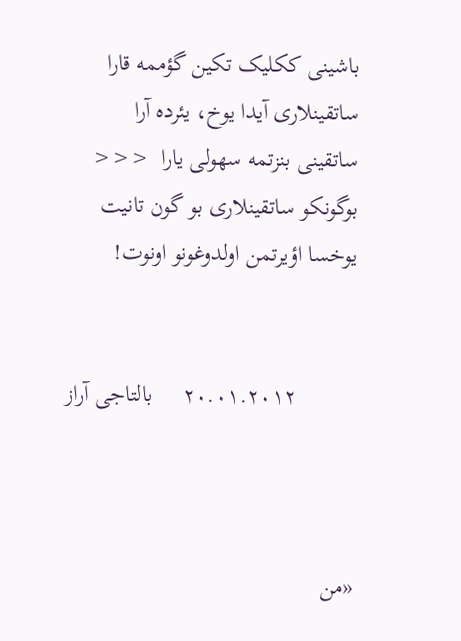باشینی ککلیک تکین گؤممه قارا
ساتقینلاری آیدا یوخ، یئرده آرا
ساتقینی بنزتمه سهولی یارا  <<<
بوگونکو ساتقینلاری بو گون تانیت
یوخسا اؤیرتمن اولدوغونو اونوت!


          ۲۰.۰۱.۲۰۱۲     بالتاجی آراز



«من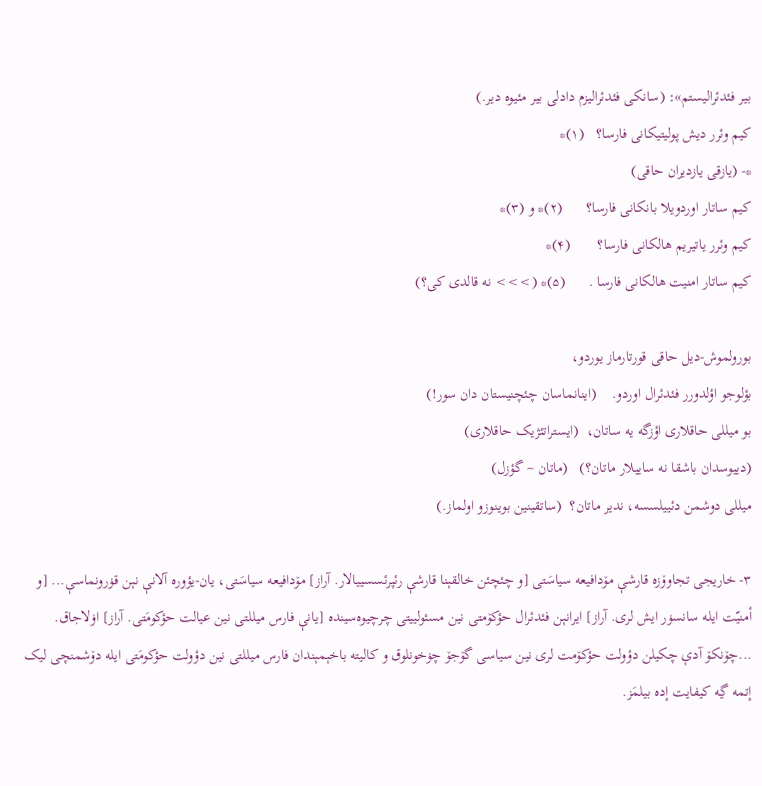بیر فئدئرالیستم»: (سانکی فئدئرالیزم دادلی بیر مئیوه ‌دیر.)
کیم وئرر دیش پولیتیکانی فارسا؟   (۱)*
*- (یازقی یازدیران حاقی)
کیم ساتار اوردویلا بانکانی فارسا؟      (۲)* و (۳)*
کیم وئرر یاتیریم هالکانی فارسا؟       (۴)*
کیم ساتار امنیت هالکانی فارسا .      (۵)* (>>> نه قالدی کی؟)

بورولموش-دیل حاقی قورتارماز یوردو،
بؤلوجو اؤلدورر فئدئرال اوردو.    (اینانماسان چئچنیستان ‌دان سور!)
بو میللی حاقلاری اؤزگه‌ یه ساتان،  (ایستراتئژیک حاقلاری)
(دییوسدان باشقا نه ساییلار ماتان؟)   (ماتان ~ گؤزل)
میللی دوشمن دئییلسسه، ندیر ماتان؟  (ساتقینین بوینوزو اولماز.)

۳- خاریجی تجاوۆزه‌ قارشې مۆدافیعه‌ سیاسَتی [و چئچئن خالقېنا قارشې رئپرئسسییا‌لار. آراز] مۆدافیعه‌ سیاسَتی، یان-یؤوره‌ آلانې‌ نېن قۏرونماسې... [و أمنيّت ایله‌ سانسۏر ایش ‌لری. آراز] ایرا‌نېن فئدئرال حؤکۆمتی ‌نین مسئولییتی چرچیوه‌سینده‌ [یانې فارس میللتی ‌نین عیالت حؤکومَتی. آراز] اۏلاجاق. ...چۆنکۆ آدې چکیلن دؤولت حؤکۆمت ‌لری ‌نین سیاسی گۆجۆ چۏخونلوق و کالیته‌ باخېمېندان فارس میللتی ‌نین دؤولت حؤکومَتی ایله‌ دۆشمنچی ‌لیک إتمه ‌ڲه‌ کیفایت إده‌ بیلمَز.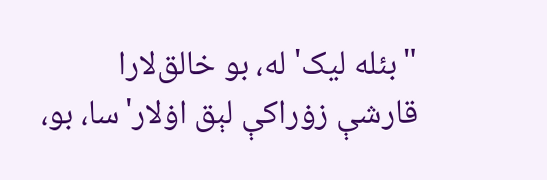"بئله ‌لیک' له‌، بو خالق‌لا‌را قارشې زۏراکې ‌لېق اۏلار'سا، بو،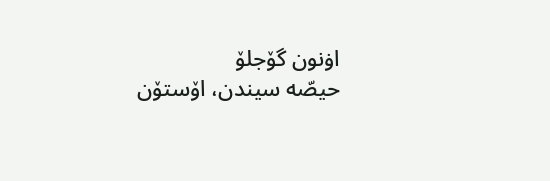اۏنون گۆجلۆ حیصّه ‌سیندن‌، اۆستۆن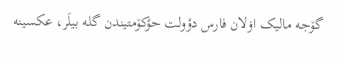گۆجه‌ ما‌لیک اۏلان فارس دؤولت حؤکۆمتیندن گله‌ بیلَر، عکسینه‌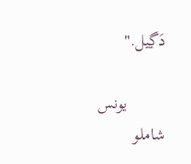دَڲیل."

         يونس شاملو